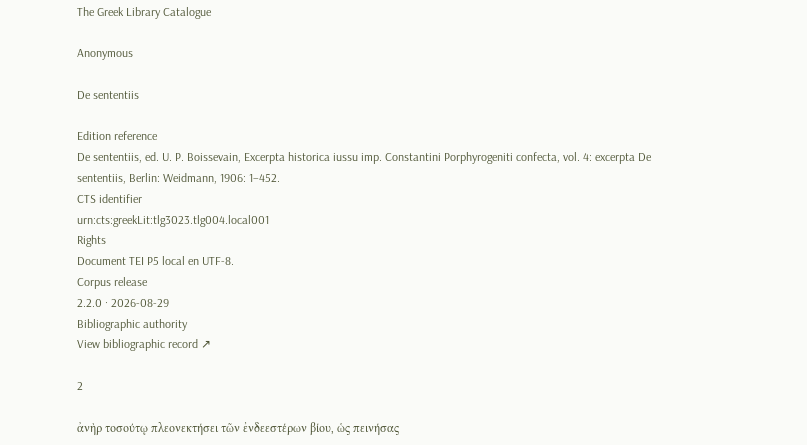The Greek Library Catalogue

Anonymous

De sententiis

Edition reference
De sententiis, ed. U. P. Boissevain, Excerpta historica iussu imp. Constantini Porphyrogeniti confecta, vol. 4: excerpta De sententiis, Berlin: Weidmann, 1906: 1–452.
CTS identifier
urn:cts:greekLit:tlg3023.tlg004.local001
Rights
Document TEI P5 local en UTF-8.
Corpus release
2.2.0 · 2026-08-29
Bibliographic authority
View bibliographic record ↗

2

ἀνὴρ τοσούτῳ πλεονεκτήσει τῶν ἐνδεεστέρων βίου, ὡς πεινήσας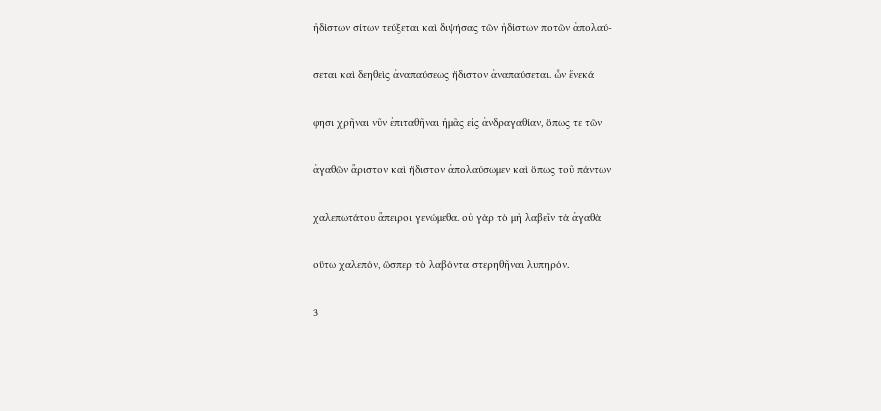ἡδίστων σίτων τεύξεται καὶ διψήσας τῶν ἡδίστων ποτῶν ἀπολαύ-

σεται καὶ δεηθεὶς ἀναπαύσεως ἥδιστον ἀναπαύσεται. ὧν ἕνεκά

φησι χρῆναι νῦν ἐπιταθῆναι ἡμᾶς εἰς ἀνδραγαθίαν, ὅπως τε τῶν

ἀγαθῶν ἄριστον καὶ ἥδιστον ἀπολαύσωμεν καὶ ὅπως τοῦ πάντων

χαλεπωτάτου ἄπειροι γενώμεθα. οὐ γὰρ τὸ μὴ λαβεῖν τὰ ἀγαθὰ

οὕτω χαλεπόν, ὥσπερ τὸ λαβόντα στερηθῆναι λυπηρόν.

3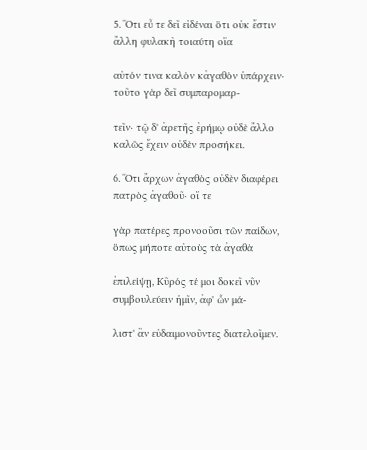5. Ὅτι εὖ τε δεῖ εἰδέναι ὅτι οὐκ ἔστιν ἄλλη φυλακὴ τοιαύτη οἵα

αὐτόν τινα καλὸν κἀγαθὸν ὑπάρχειν· τοῦτο γὰρ δεῖ συμπαρομαρ-

τεῖν· τῷ δ' ἀρετῆς ἐρήμῳ οὐδὲ ἄλλο καλῶς ἔχειν οὐδὲν προσήκει.

6. Ὅτι ἄρχων ἀγαθὸς οὐδὲν διαφέρει πατρὸς ἀγαθοῦ· οἵ τε

γὰρ πατέρες προνοοῦσι τῶν παίδων, ὅπως μήποτε αὐτοὺς τὰ ἀγαθὰ

ἐπιλείψῃ, Κῦρός τέ μοι δοκεῖ νῦν συμβουλεύειν ἡμῖν, ἀφ' ὧν μά-

λιστ' ἂν εὐδαιμονοῦντες διατελοῖμεν.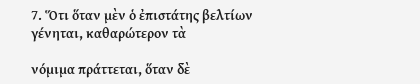7. Ὅτι ὅταν μὲν ὁ ἐπιστάτης βελτίων γένηται, καθαρώτερον τὰ

νόμιμα πράττεται, ὅταν δὲ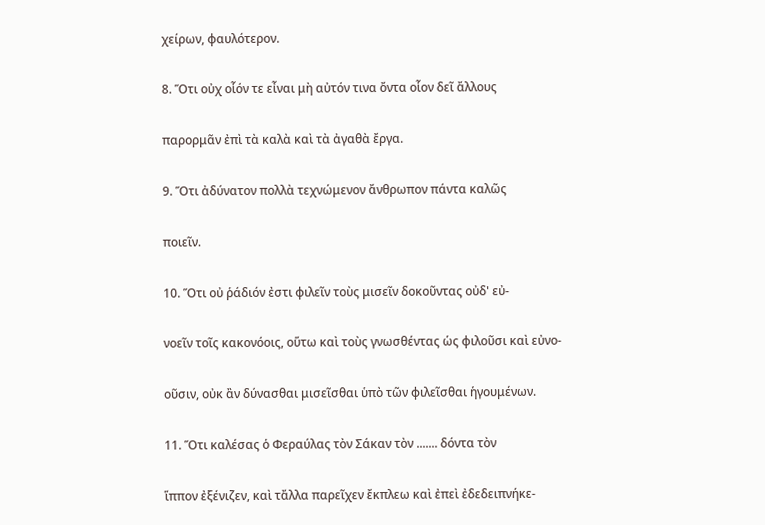χείρων, φαυλότερον.

8. Ὅτι οὐχ οἷόν τε εἶναι μὴ αὐτόν τινα ὄντα οἷον δεῖ ἄλλους

παρορμᾶν ἐπὶ τὰ καλὰ καὶ τὰ ἀγαθὰ ἔργα.

9. Ὅτι ἀδύνατον πολλὰ τεχνώμενον ἄνθρωπον πάντα καλῶς

ποιεῖν.

10. Ὅτι οὐ ῥάδιόν ἐστι φιλεῖν τοὺς μισεῖν δοκοῦντας οὐδ' εὐ-

νοεῖν τοῖς κακονόοις, οὕτω καὶ τοὺς γνωσθέντας ὡς φιλοῦσι καὶ εὐνο-

οῦσιν, οὐκ ἂν δύνασθαι μισεῖσθαι ὑπὸ τῶν φιλεῖσθαι ἡγουμένων.

11. Ὅτι καλέσας ὁ Φεραύλας τὸν Σάκαν τὸν ....... δόντα τὸν

ἵππον ἐξένιζεν, καὶ τἄλλα παρεῖχεν ἔκπλεω καὶ ἐπεὶ ἐδεδειπνήκε-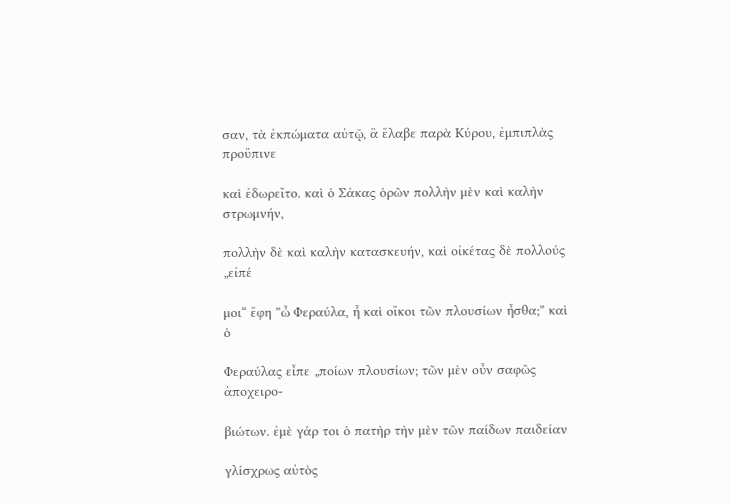σαν, τὰ ἐκπώματα αὐτῷ, ἃ ἔλαβε παρὰ Κύρου, ἐμπιπλὰς προὔπινε

καὶ ἐδωρεῖτο. καὶ ὁ Σάκας ὁρῶν πολλὴν μὲν καὶ καλὴν στρωμνήν,

πολλὴν δὲ καὶ καλὴν κατασκευήν, καὶ οἰκέτας δὲ πολλούς „εἰπέ

μοι“ ἔφη ”ὦ Φεραύλα, ἦ καὶ οἴκοι τῶν πλουσίων ἦσθα;” καὶ ὁ

Φεραύλας εἶπε „ποίων πλουσίων; τῶν μὲν οὖν σαφῶς ἀποχειρο-

βιώτων. ἐμὲ γάρ τοι ὁ πατὴρ τὴν μὲν τῶν παίδων παιδείαν

γλίσχρως αὐτὸς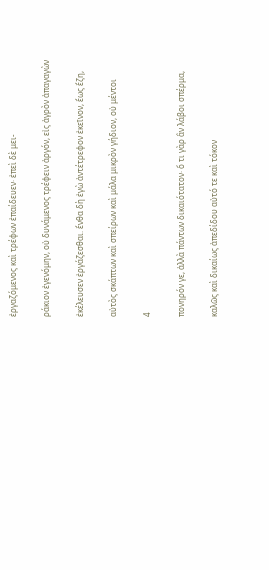ἐργαζόμενος καὶ τρέφων ἐπαίδευεν· ἐπεὶ δὲ μει-

ράκιον ἐγενόμην, οὐ δυνάμενος τρέφειν ἀργόν, εἰς ἀγρὸν ἀπαγαγὼν

ἐκέλευσεν ἐργάζεσθαι. ἔνθα δὴ ἐγὼ ἀντέτρεφον ἐκεῖνον, ἕως ἔζη,

αὐτὸς σκάπτων καὶ σπείρων καὶ μάλα μικρὸν γήδιον, οὐ μέντοι

4

πονηρόν γε, ἀλλὰ πάντων δικαιότατον· ὅ τι γὰρ ἂν λάβοι σπέρμα,

καλῶς καὶ δικαίως ἀπεδίδου αὐτό τε καὶ τόκον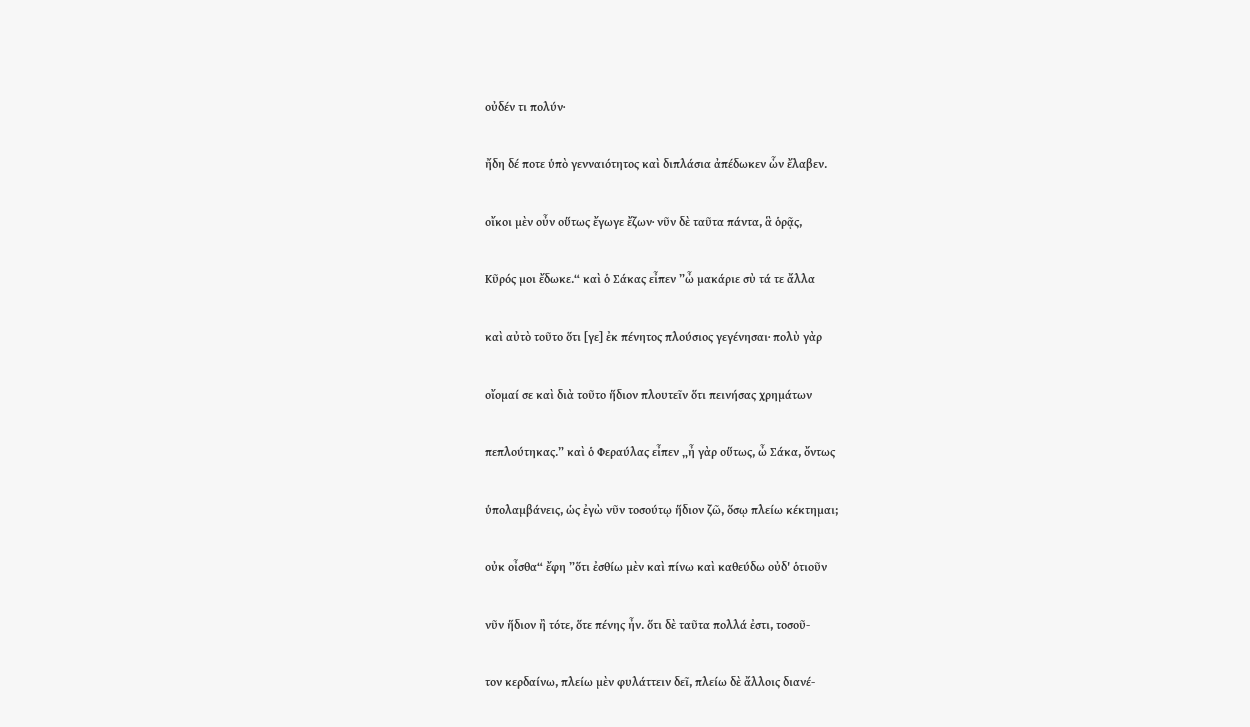οὐδέν τι πολύν·

ἤδη δέ ποτε ὑπὸ γενναιότητος καὶ διπλάσια ἀπέδωκεν ὧν ἔλαβεν.

οἴκοι μὲν οὖν οὕτως ἔγωγε ἔζων· νῦν δὲ ταῦτα πάντα, ἃ ὁρᾷς,

Κῦρός μοι ἔδωκε.“ καὶ ὁ Σάκας εἶπεν ”ὦ μακάριε σὺ τά τε ἄλλα

καὶ αὐτὸ τοῦτο ὅτι [γε] ἐκ πένητος πλούσιος γεγένησαι· πολὺ γὰρ

οἴομαί σε καὶ διὰ τοῦτο ἥδιον πλουτεῖν ὅτι πεινήσας χρημάτων

πεπλούτηκας.” καὶ ὁ Φεραύλας εἶπεν „ἦ γὰρ οὕτως, ὦ Σάκα, ὄντως

ὑπολαμβάνεις, ὡς ἐγὼ νῦν τοσούτῳ ἥδιον ζῶ, ὅσῳ πλείω κέκτημαι;

οὐκ οἶσθα“ ἔφη ”ὅτι ἐσθίω μὲν καὶ πίνω καὶ καθεύδω οὐδ' ὁτιοῦν

νῦν ἥδιον ἢ τότε, ὅτε πένης ἦν. ὅτι δὲ ταῦτα πολλά ἐστι, τοσοῦ-

τον κερδαίνω, πλείω μὲν φυλάττειν δεῖ, πλείω δὲ ἄλλοις διανέ-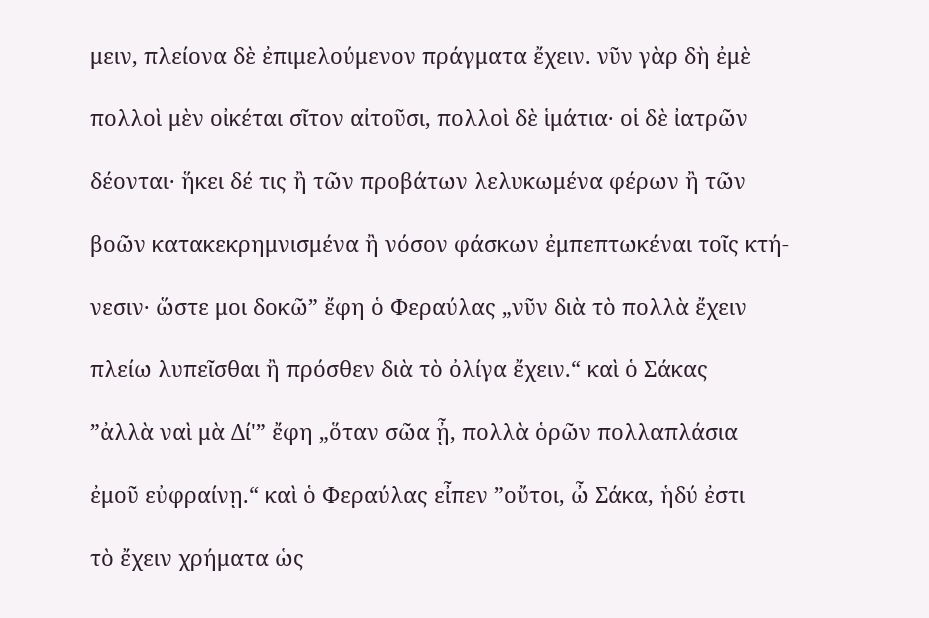μειν, πλείονα δὲ ἐπιμελούμενον πράγματα ἔχειν. νῦν γὰρ δὴ ἐμὲ

πολλοὶ μὲν οἰκέται σῖτον αἰτοῦσι, πολλοὶ δὲ ἱμάτια· οἱ δὲ ἰατρῶν

δέονται· ἥκει δέ τις ἢ τῶν προβάτων λελυκωμένα φέρων ἢ τῶν

βοῶν κατακεκρημνισμένα ἢ νόσον φάσκων ἐμπεπτωκέναι τοῖς κτή-

νεσιν· ὥστε μοι δοκῶ” ἔφη ὁ Φεραύλας „νῦν διὰ τὸ πολλὰ ἔχειν

πλείω λυπεῖσθαι ἢ πρόσθεν διὰ τὸ ὀλίγα ἔχειν.“ καὶ ὁ Σάκας

”ἀλλὰ ναὶ μὰ Δί'” ἔφη „ὅταν σῶα ᾖ, πολλὰ ὁρῶν πολλαπλάσια

ἐμοῦ εὐφραίνῃ.“ καὶ ὁ Φεραύλας εἶπεν ”οὔτοι, ὦ Σάκα, ἡδύ ἐστι

τὸ ἔχειν χρήματα ὡς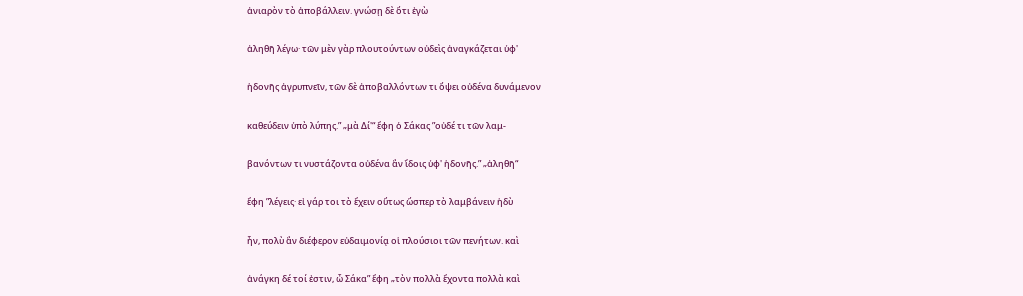ἀνιαρὸν τὸ ἀποβάλλειν. γνώσῃ δὲ ὅτι ἐγὼ

ἀληθῆ λέγω· τῶν μὲν γὰρ πλουτούντων οὐδεὶς ἀναγκάζεται ὑφ'

ἡδονῆς ἀγρυπνεῖν, τῶν δὲ ἀποβαλλόντων τι ὄψει οὐδένα δυνάμενον

καθεύδειν ὑπὸ λύπης.” „μὰ Δί'“ ἔφη ὁ Σάκας ”οὐδέ τι τῶν λαμ-

βανόντων τι νυστάζοντα οὐδένα ἂν ἴδοις ὑφ' ἡδονῆς.” „ἀληθῆ“

ἔφη ”λέγεις· εἰ γάρ τοι τὸ ἔχειν οὕτως ὥσπερ τὸ λαμβάνειν ἡδὺ

ἦν, πολὺ ἂν διέφερον εὐδαιμονίᾳ οἱ πλούσιοι τῶν πενήτων. καὶ

ἀνάγκη δέ τοί ἐστιν, ὦ Σάκα” ἔφη „τὸν πολλὰ ἔχοντα πολλὰ καὶ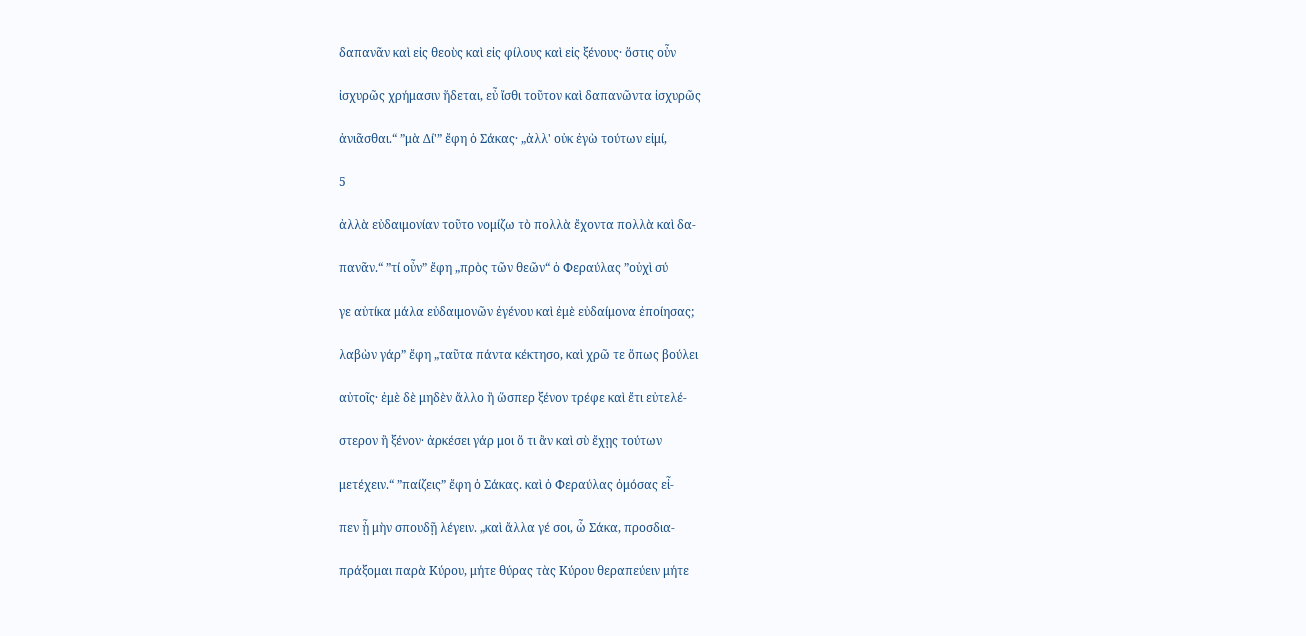δαπανᾶν καὶ εἰς θεοὺς καὶ εἰς φίλους καὶ εἰς ξένους· ὅστις οὖν

ἰσχυρῶς χρήμασιν ἥδεται, εὖ ἴσθι τοῦτον καὶ δαπανῶντα ἰσχυρῶς

ἀνιᾶσθαι.“ ”μὰ Δί'” ἔφη ὁ Σάκας· „ἀλλ' οὐκ ἐγὼ τούτων εἰμί,

5

ἀλλὰ εὐδαιμονίαν τοῦτο νομίζω τὸ πολλὰ ἔχοντα πολλὰ καὶ δα-

πανᾶν.“ ”τί οὖν” ἔφη „πρὸς τῶν θεῶν“ ὁ Φεραύλας ”οὐχὶ σύ

γε αὐτίκα μάλα εὐδαιμονῶν ἐγένου καὶ ἐμὲ εὐδαίμονα ἐποίησας;

λαβὼν γάρ” ἔφη „ταῦτα πάντα κέκτησο, καὶ χρῶ τε ὅπως βούλει

αὐτοῖς· ἐμὲ δὲ μηδὲν ἄλλο ἢ ὥσπερ ξένον τρέφε καὶ ἔτι εὐτελέ-

στερον ἢ ξένον· ἀρκέσει γάρ μοι ὅ τι ἂν καὶ σὺ ἔχῃς τούτων

μετέχειν.“ ”παίζεις” ἔφη ὁ Σάκας. καὶ ὁ Φεραύλας ὀμόσας εἶ-

πεν ᾖ μὴν σπουδῇ λέγειν. „καὶ ἄλλα γέ σοι, ὦ Σάκα, προσδια-

πράξομαι παρὰ Κύρου, μήτε θύρας τὰς Κύρου θεραπεύειν μήτε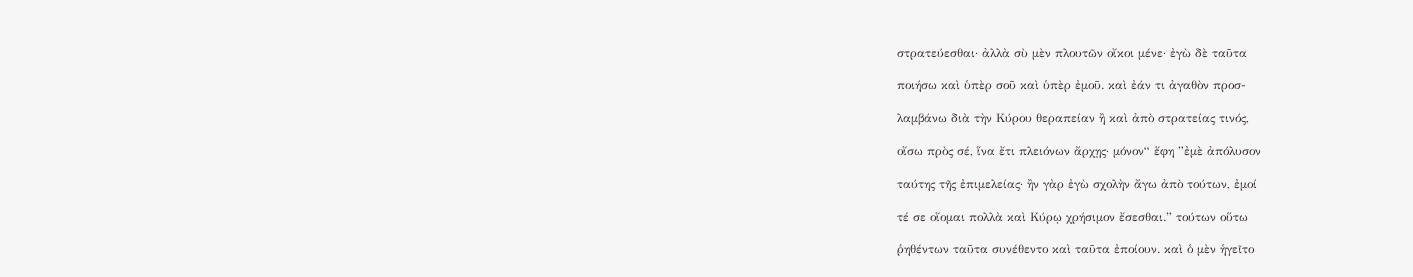στρατεύεσθαι· ἀλλὰ σὺ μὲν πλουτῶν οἴκοι μένε· ἐγὼ δὲ ταῦτα

ποιήσω καὶ ὑπὲρ σοῦ καὶ ὑπὲρ ἐμοῦ. καὶ ἐάν τι ἀγαθὸν προσ-

λαμβάνω διὰ τὴν Κύρου θεραπείαν ἢ καὶ ἀπὸ στρατείας τινός,

οἴσω πρὸς σέ, ἵνα ἔτι πλειόνων ἄρχῃς· μόνον“ ἔφη ”ἐμὲ ἀπόλυσον

ταύτης τῆς ἐπιμελείας· ἢν γὰρ ἐγὼ σχολὴν ἄγω ἀπὸ τούτων, ἐμοί

τέ σε οἴομαι πολλὰ καὶ Κύρῳ χρήσιμον ἔσεσθαι.” τούτων οὕτω

ῥηθέντων ταῦτα συνέθεντο καὶ ταῦτα ἐποίουν. καὶ ὁ μὲν ἡγεῖτο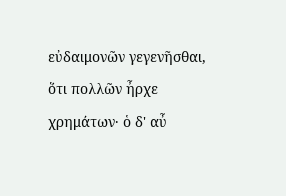εὐδαιμονῶν γεγενῆσθαι, ὅτι πολλῶν ἦρχε χρημάτων· ὁ δ' αὖ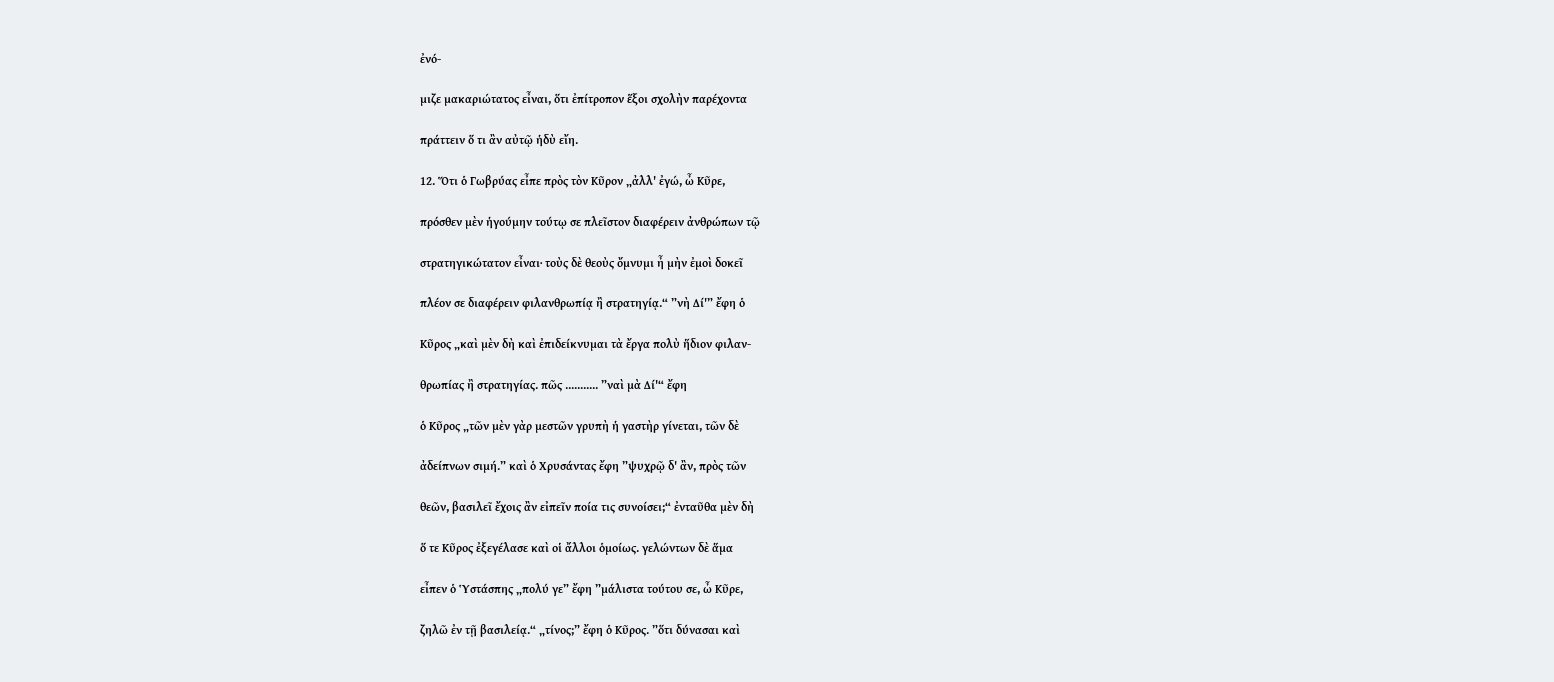ἐνό-

μιζε μακαριώτατος εἶναι, ὅτι ἐπίτροπον ἕξοι σχολὴν παρέχοντα

πράττειν ὅ τι ἂν αὐτῷ ἡδὺ εἴη.

12. Ὅτι ὁ Γωβρύας εἶπε πρὸς τὸν Κῦρον „ἀλλ' ἐγώ, ὦ Κῦρε,

πρόσθεν μὲν ἡγούμην τούτῳ σε πλεῖστον διαφέρειν ἀνθρώπων τῷ

στρατηγικώτατον εἶναι· τοὺς δὲ θεοὺς ὄμνυμι ἦ μὴν ἐμοὶ δοκεῖ

πλέον σε διαφέρειν φιλανθρωπίᾳ ἢ στρατηγίᾳ.“ ”νὴ Δί'” ἔφη ὁ

Κῦρος „καὶ μὲν δὴ καὶ ἐπιδείκνυμαι τὰ ἔργα πολὺ ἥδιον φιλαν-

θρωπίας ἢ στρατηγίας. πῶς ........... ”ναὶ μὰ Δί'“ ἔφη

ὁ Κῦρος „τῶν μὲν γὰρ μεστῶν γρυπὴ ἡ γαστὴρ γίνεται, τῶν δὲ

ἀδείπνων σιμή.” καὶ ὁ Χρυσάντας ἔφη ”ψυχρῷ δ' ἂν, πρὸς τῶν

θεῶν, βασιλεῖ ἔχοις ἂν εἰπεῖν ποία τις συνοίσει;“ ἐνταῦθα μὲν δὴ

ὅ τε Κῦρος ἐξεγέλασε καὶ οἱ ἄλλοι ὁμοίως. γελώντων δὲ ἅμα

εἶπεν ὁ Ὑστάσπης „πολύ γε” ἔφη ”μάλιστα τούτου σε, ὦ Κῦρε,

ζηλῶ ἐν τῇ βασιλείᾳ.“ „τίνος;” ἔφη ὁ Κῦρος. ”ὅτι δύνασαι καὶ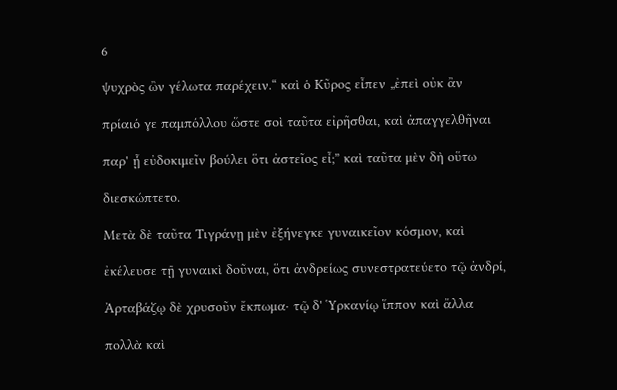6

ψυχρὸς ὢν γέλωτα παρέχειν.“ καὶ ὁ Κῦρος εἶπεν „ἐπεὶ οὐκ ἂν

πρίαιό γε παμπόλλου ὥστε σοὶ ταῦτα εἰρῆσθαι, καὶ ἀπαγγελθῆναι

παρ' ᾗ εὐδοκιμεῖν βούλει ὅτι ἀστεῖος εἶ;” καὶ ταῦτα μὲν δὴ οὕτω

διεσκώπτετο.

Μετὰ δὲ ταῦτα Τιγράνῃ μὲν ἐξήνεγκε γυναικεῖον κόσμον, καὶ

ἐκέλευσε τῇ γυναικὶ δοῦναι, ὅτι ἀνδρείως συνεστρατεύετο τῷ ἀνδρί,

Ἀρταβάζῳ δὲ χρυσοῦν ἔκπωμα· τῷ δ' Ὑρκανίῳ ἵππον καὶ ἄλλα

πολλὰ καὶ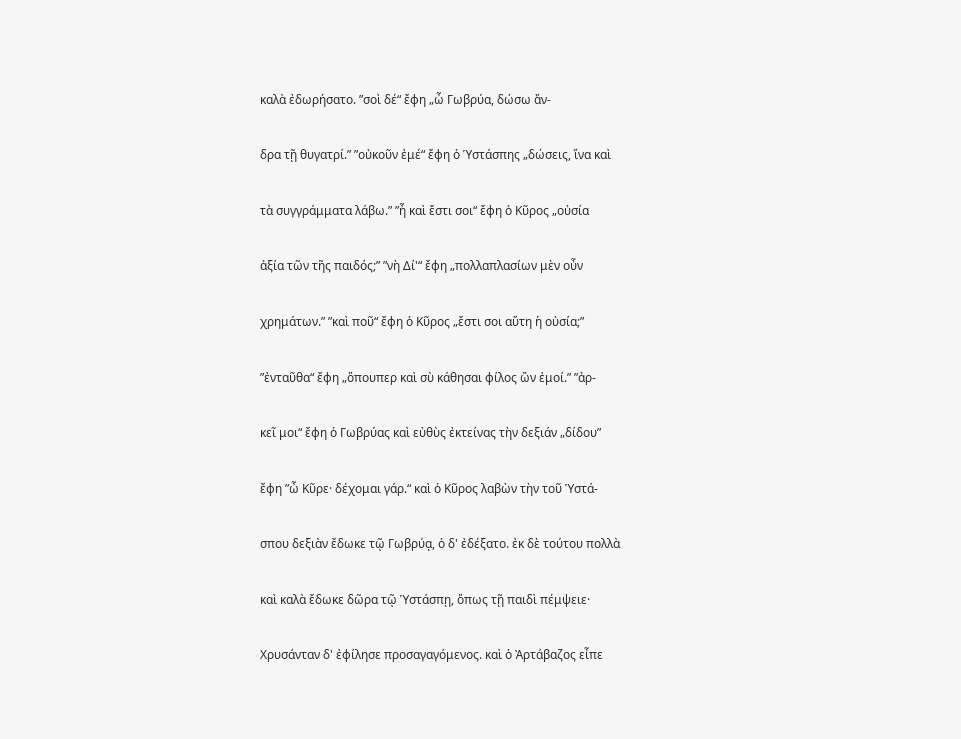καλὰ ἐδωρήσατο. ”σοὶ δέ“ ἔφη „ὦ Γωβρύα, δώσω ἄν-

δρα τῇ θυγατρί.” ”οὐκοῦν ἐμέ“ ἔφη ὁ Ὑστάσπης „δώσεις, ἵνα καὶ

τὰ συγγράμματα λάβω.” ”ἦ καὶ ἔστι σοι“ ἔφη ὁ Κῦρος „οὐσία

ἀξία τῶν τῆς παιδός;” ”νὴ Δί'“ ἔφη „πολλαπλασίων μὲν οὖν

χρημάτων.” ”καὶ ποῦ“ ἔφη ὁ Κῦρος „ἔστι σοι αὕτη ἡ οὐσία;”

”ἐνταῦθα“ ἔφη „ὅπουπερ καὶ σὺ κάθησαι φίλος ὢν ἐμοί.” ”ἀρ-

κεῖ μοι“ ἔφη ὁ Γωβρύας καὶ εὐθὺς ἐκτείνας τὴν δεξιάν „δίδου”

ἔφη ”ὦ Κῦρε· δέχομαι γάρ.“ καὶ ὁ Κῦρος λαβὼν τὴν τοῦ Ὑστά-

σπου δεξιὰν ἔδωκε τῷ Γωβρύᾳ, ὁ δ' ἐδέξατο. ἐκ δὲ τούτου πολλὰ

καὶ καλὰ ἔδωκε δῶρα τῷ Ὑστάσπῃ, ὅπως τῇ παιδὶ πέμψειε·

Χρυσάνταν δ' ἐφίλησε προσαγαγόμενος. καὶ ὁ Ἀρτάβαζος εἶπε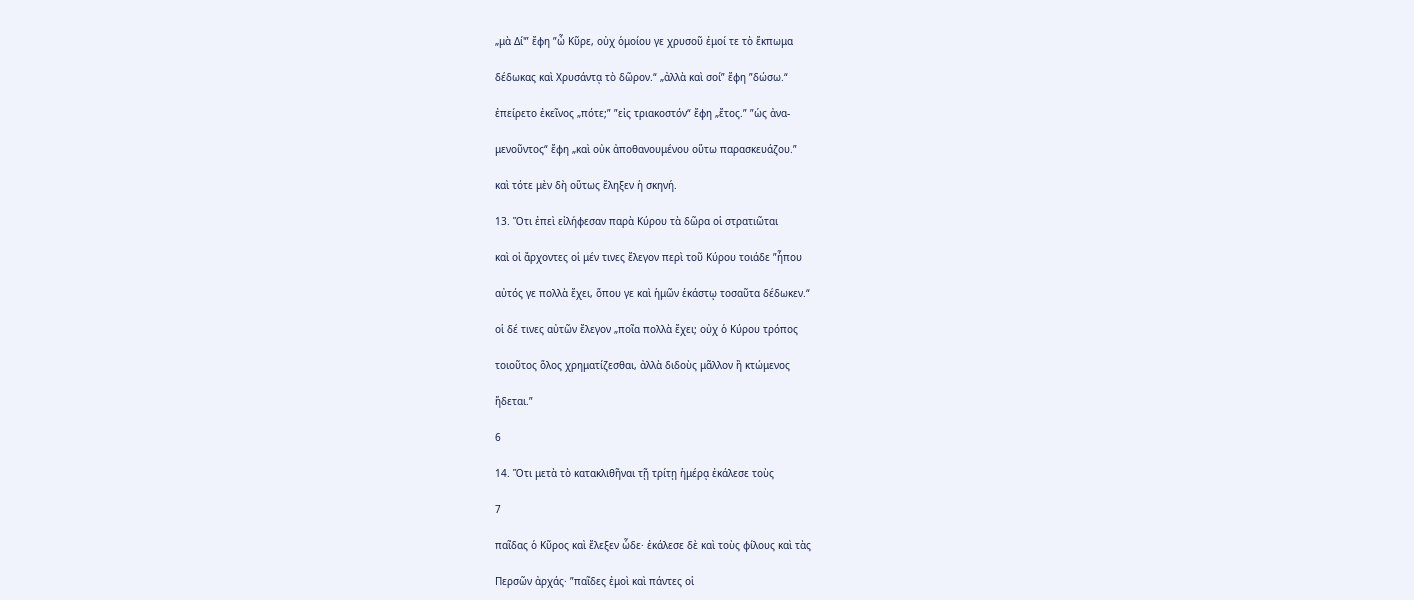„μὰ Δί'” ἔφη ”ὦ Κῦρε, οὐχ ὁμοίου γε χρυσοῦ ἐμοί τε τὸ ἔκπωμα

δέδωκας καὶ Χρυσάντᾳ τὸ δῶρον.“ „ἀλλὰ καὶ σοί” ἔφη ”δώσω.“

ἐπείρετο ἐκεῖνος „πότε;” ”εἰς τριακοστόν“ ἔφη „ἔτος.” ”ὡς ἀνα-

μενοῦντος“ ἔφη „καὶ οὐκ ἀποθανουμένου οὕτω παρασκευάζου.”

καὶ τότε μὲν δὴ οὕτως ἔληξεν ἡ σκηνή.

13. Ὅτι ἐπεὶ εἰλήφεσαν παρὰ Κύρου τὰ δῶρα οἱ στρατιῶται

καὶ οἱ ἄρχοντες οἱ μέν τινες ἔλεγον περὶ τοῦ Κύρου τοιάδε ”ἦπου

αὐτός γε πολλὰ ἔχει, ὅπου γε καὶ ἡμῶν ἑκάστῳ τοσαῦτα δέδωκεν.“

οἱ δέ τινες αὐτῶν ἔλεγον „ποῖα πολλὰ ἔχει; οὐχ ὁ Κύρου τρόπος

τοιοῦτος ὅλος χρηματίζεσθαι, ἀλλὰ διδοὺς μᾶλλον ἢ κτώμενος

ἥδεται.”

6

14. Ὅτι μετὰ τὸ κατακλιθῆναι τῇ τρίτῃ ἡμέρᾳ ἐκάλεσε τοὺς

7

παῖδας ὁ Κῦρος καὶ ἔλεξεν ὧδε· ἐκάλεσε δὲ καὶ τοὺς φίλους καὶ τὰς

Περσῶν ἀρχάς· ”παῖδες ἐμοὶ καὶ πάντες οἱ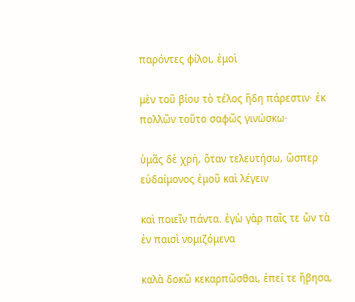παρόντες φίλοι, ἐμοὶ

μὲν τοῦ βίου τὸ τέλος ἤδη πάρεστιν· ἐκ πολλῶν τοῦτο σαφῶς γινώσκω·

ὑμᾶς δὲ χρή, ὅταν τελευτήσω, ὥσπερ εὐδαίμονος ἐμοῦ καὶ λέγειν

καὶ ποιεῖν πάντα. ἐγὼ γὰρ παῖς τε ὢν τὰ ἐν παισὶ νομιζόμενα

καλὰ δοκῶ κεκαρπῶσθαι, ἐπεί τε ἥβησα,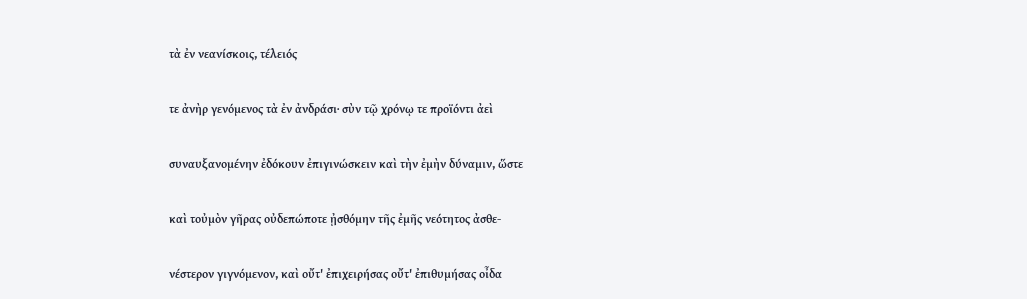τὰ ἐν νεανίσκοις, τέλειός

τε ἀνὴρ γενόμενος τὰ ἐν ἀνδράσι· σὺν τῷ χρόνῳ τε προϊόντι ἀεὶ

συναυξανομένην ἐδόκουν ἐπιγινώσκειν καὶ τὴν ἐμὴν δύναμιν, ὥστε

καὶ τοὐμὸν γῆρας οὐδεπώποτε ᾐσθόμην τῆς ἐμῆς νεότητος ἀσθε-

νέστερον γιγνόμενον, καὶ οὔτ' ἐπιχειρήσας οὔτ' ἐπιθυμήσας οἶδα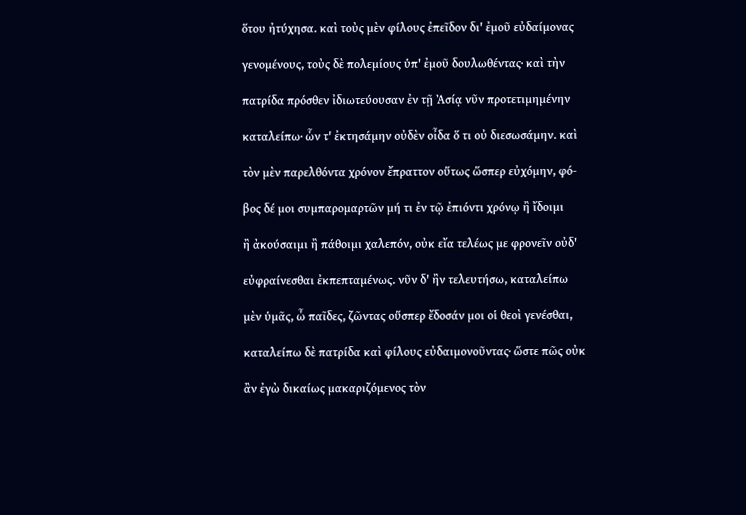ὅτου ἠτύχησα. καὶ τοὺς μὲν φίλους ἐπεῖδον δι' ἐμοῦ εὐδαίμονας

γενομένους, τοὺς δὲ πολεμίους ὑπ' ἐμοῦ δουλωθέντας· καὶ τὴν

πατρίδα πρόσθεν ἰδιωτεύουσαν ἐν τῇ Ἀσίᾳ νῦν προτετιμημένην

καταλείπω· ὧν τ' ἐκτησάμην οὐδὲν οἶδα ὅ τι οὐ διεσωσάμην. καὶ

τὸν μὲν παρελθόντα χρόνον ἔπραττον οὕτως ὥσπερ εὐχόμην, φό-

βος δέ μοι συμπαρομαρτῶν μή τι ἐν τῷ ἐπιόντι χρόνῳ ἢ ἴδοιμι

ἢ ἀκούσαιμι ἢ πάθοιμι χαλεπόν, οὐκ εἴα τελέως με φρονεῖν οὐδ'

εὐφραίνεσθαι ἐκπεπταμένως. νῦν δ' ἢν τελευτήσω, καταλείπω

μὲν ὑμᾶς, ὦ παῖδες, ζῶντας οὕσπερ ἔδοσάν μοι οἱ θεοὶ γενέσθαι,

καταλείπω δὲ πατρίδα καὶ φίλους εὐδαιμονοῦντας· ὥστε πῶς οὐκ

ἂν ἐγὼ δικαίως μακαριζόμενος τὸν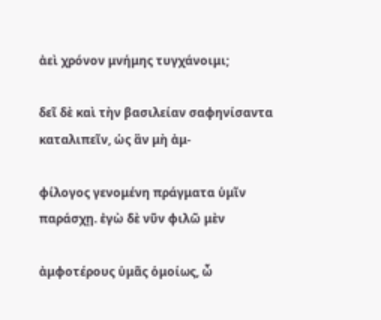ἀεὶ χρόνον μνήμης τυγχάνοιμι;

δεῖ δὲ καὶ τὴν βασιλείαν σαφηνίσαντα καταλιπεῖν, ὡς ἂν μὴ ἀμ-

φίλογος γενομένη πράγματα ὑμῖν παράσχῃ. ἐγὼ δὲ νῦν φιλῶ μὲν

ἀμφοτέρους ὑμᾶς ὁμοίως, ὦ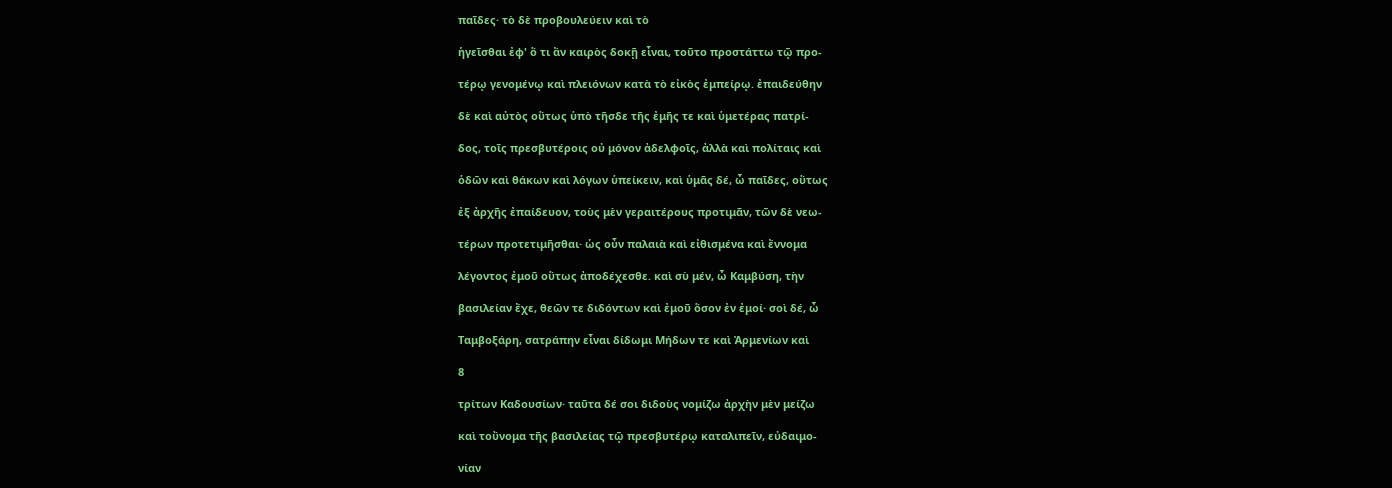παῖδες· τὸ δὲ προβουλεύειν καὶ τὸ

ἡγεῖσθαι ἐφ' ὅ τι ἂν καιρὸς δοκῇ εἶναι, τοῦτο προστάττω τῷ προ-

τέρῳ γενομένῳ καὶ πλειόνων κατὰ τὸ εἰκὸς ἐμπείρῳ. ἐπαιδεύθην

δὲ καὶ αὐτὸς οὕτως ὑπὸ τῆσδε τῆς ἐμῆς τε καὶ ὑμετέρας πατρί-

δος, τοῖς πρεσβυτέροις οὐ μόνον ἀδελφοῖς, ἀλλὰ καὶ πολίταις καὶ

ὁδῶν καὶ θάκων καὶ λόγων ὑπείκειν, καὶ ὑμᾶς δέ, ὦ παῖδες, οὕτως

ἐξ ἀρχῆς ἐπαίδευον, τοὺς μὲν γεραιτέρους προτιμᾶν, τῶν δὲ νεω-

τέρων προτετιμῆσθαι· ὡς οὖν παλαιὰ καὶ εἰθισμένα καὶ ἔννομα

λέγοντος ἐμοῦ οὕτως ἀποδέχεσθε. καὶ σὺ μέν, ὦ Καμβύση, τὴν

βασιλείαν ἔχε, θεῶν τε διδόντων καὶ ἐμοῦ ὅσον ἐν ἐμοί· σοὶ δέ, ὦ

Ταμβοξάρη, σατράπην εἶναι δίδωμι Μήδων τε καὶ Ἀρμενίων καὶ

8

τρίτων Καδουσίων· ταῦτα δέ σοι διδοὺς νομίζω ἀρχὴν μὲν μείζω

καὶ τοὔνομα τῆς βασιλείας τῷ πρεσβυτέρῳ καταλιπεῖν, εὐδαιμο-

νίαν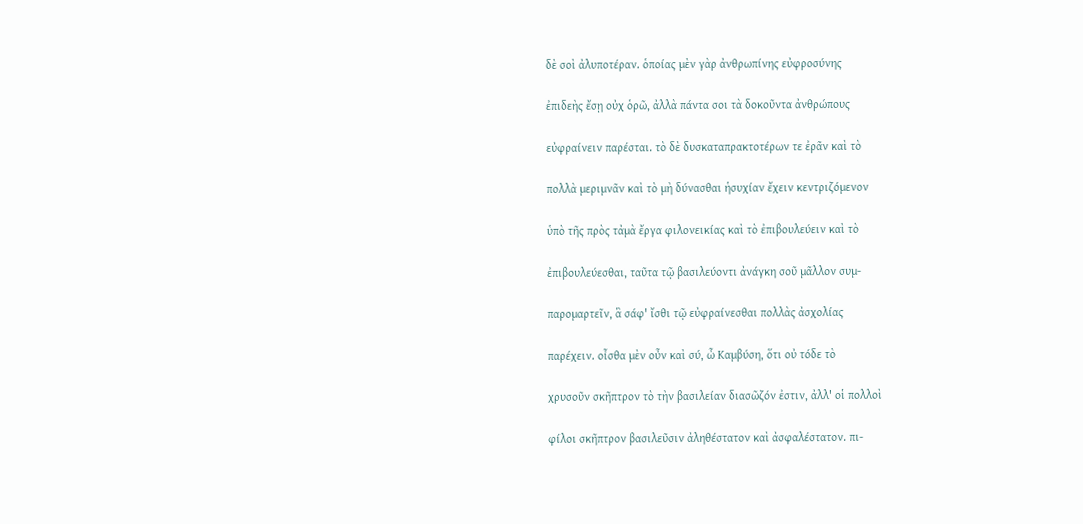δὲ σοὶ ἀλυποτέραν. ὁποίας μὲν γὰρ ἀνθρωπίνης εὐφροσύνης

ἐπιδεὴς ἔσῃ οὐχ ὁρῶ, ἀλλὰ πάντα σοι τὰ δοκοῦντα ἀνθρώπους

εὐφραίνειν παρέσται. τὸ δὲ δυσκαταπρακτοτέρων τε ἐρᾶν καὶ τὸ

πολλὰ μεριμνᾶν καὶ τὸ μὴ δύνασθαι ἡσυχίαν ἔχειν κεντριζόμενον

ὑπὸ τῆς πρὸς τἀμὰ ἔργα φιλονεικίας καὶ τὸ ἐπιβουλεύειν καὶ τὸ

ἐπιβουλεύεσθαι, ταῦτα τῷ βασιλεύοντι ἀνάγκη σοῦ μᾶλλον συμ-

παρομαρτεῖν, ἃ σάφ' ἴσθι τῷ εὐφραίνεσθαι πολλὰς ἀσχολίας

παρέχειν. οἶσθα μὲν οὖν καὶ σύ, ὦ Καμβύση, ὅτι οὐ τόδε τὸ

χρυσοῦν σκῆπτρον τὸ τὴν βασιλείαν διασῶζόν ἐστιν, ἀλλ' οἱ πολλοὶ

φίλοι σκῆπτρον βασιλεῦσιν ἀληθέστατον καὶ ἀσφαλέστατον. πι-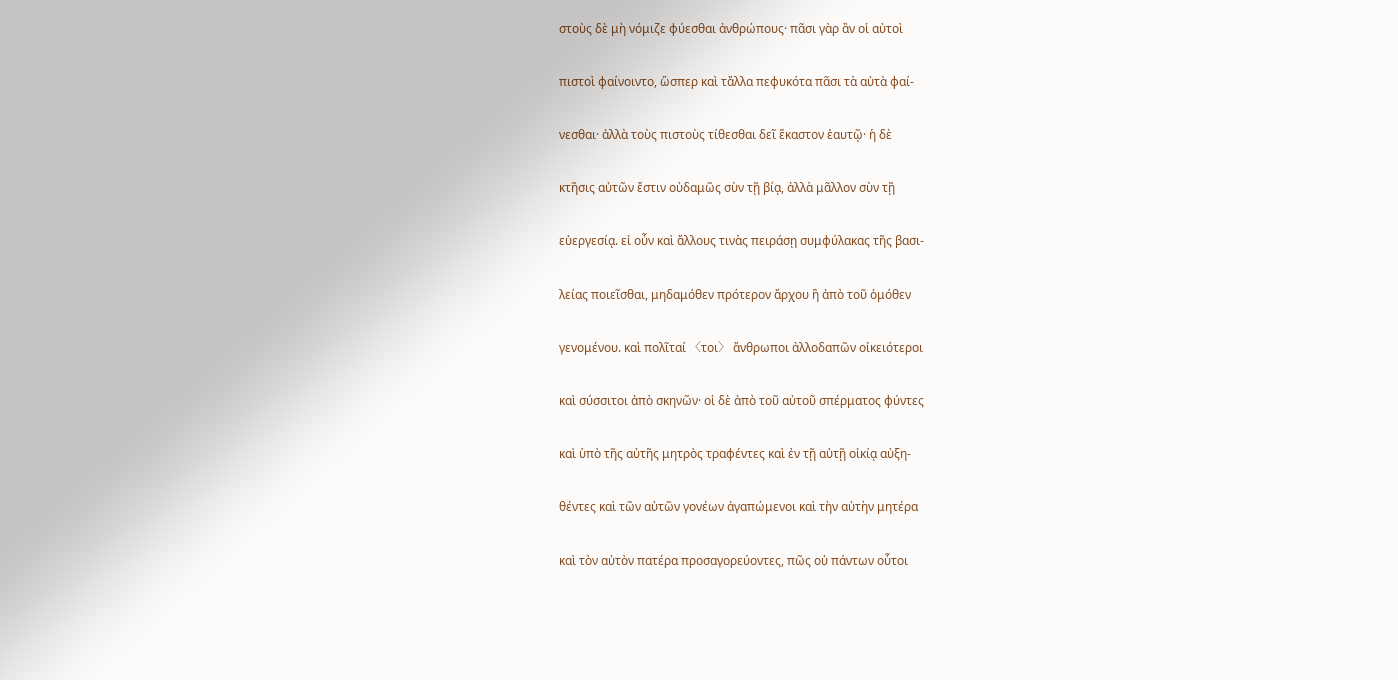στοὺς δὲ μὴ νόμιζε φύεσθαι ἀνθρώπους· πᾶσι γὰρ ἂν οἱ αὐτοὶ

πιστοὶ φαίνοιντο, ὥσπερ καὶ τἄλλα πεφυκότα πᾶσι τὰ αὐτὰ φαί-

νεσθαι· ἀλλὰ τοὺς πιστοὺς τίθεσθαι δεῖ ἕκαστον ἑαυτῷ· ἡ δὲ

κτῆσις αὐτῶν ἔστιν οὐδαμῶς σὺν τῇ βίᾳ, ἀλλὰ μᾶλλον σὺν τῇ

εὐεργεσίᾳ. εἰ οὖν καὶ ἄλλους τινὰς πειράσῃ συμφύλακας τῆς βασι-

λείας ποιεῖσθαι, μηδαμόθεν πρότερον ἄρχου ἢ ἀπὸ τοῦ ὁμόθεν

γενομένου. καὶ πολῖταί 〈τοι〉 ἄνθρωποι ἀλλοδαπῶν οἰκειότεροι

καὶ σύσσιτοι ἀπὸ σκηνῶν· οἱ δὲ ἀπὸ τοῦ αὐτοῦ σπέρματος φύντες

καὶ ὑπὸ τῆς αὐτῆς μητρὸς τραφέντες καὶ ἐν τῇ αὐτῇ οἰκίᾳ αὐξη-

θέντες καὶ τῶν αὐτῶν γονέων ἀγαπώμενοι καὶ τὴν αὐτὴν μητέρα

καὶ τὸν αὐτὸν πατέρα προσαγορεύοντες, πῶς οὐ πάντων οὗτοι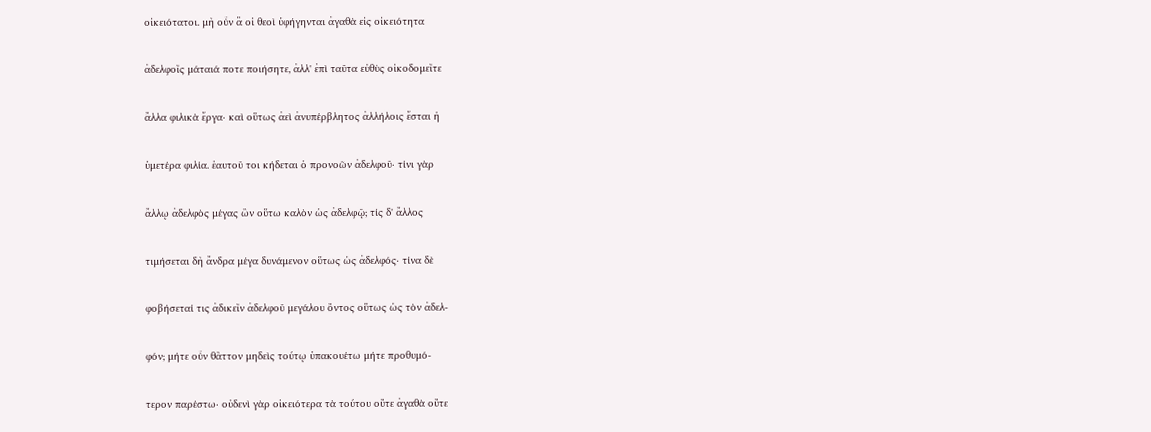οἰκειότατοι. μὴ οὖν ἃ οἱ θεοὶ ὑφήγηνται ἀγαθὰ εἰς οἰκειότητα

ἀδελφοῖς μάταιά ποτε ποιήσητε, ἀλλ' ἐπὶ ταῦτα εὐθὺς οἰκοδομεῖτε

ἄλλα φιλικὰ ἔργα· καὶ οὕτως ἀεὶ ἀνυπέρβλητος ἀλλήλοις ἔσται ἡ

ὑμετέρα φιλία. ἑαυτοῦ τοι κήδεται ὁ προνοῶν ἀδελφοῦ· τίνι γὰρ

ἄλλῳ ἀδελφὸς μέγας ὢν οὕτω καλὸν ὡς ἀδελφῷ; τίς δ' ἄλλος

τιμήσεται δὴ ἄνδρα μέγα δυνάμενον οὕτως ὡς ἀδελφός· τίνα δὲ

φοβήσεταί τις ἀδικεῖν ἀδελφοῦ μεγάλου ὄντος οὕτως ὡς τὸν ἀδελ-

φόν; μήτε οὖν θᾶττον μηδεὶς τούτῳ ὑπακουέτω μήτε προθυμό-

τερον παρέστω· οὐδενὶ γὰρ οἰκειότερα τὰ τούτου οὔτε ἀγαθὰ οὔτε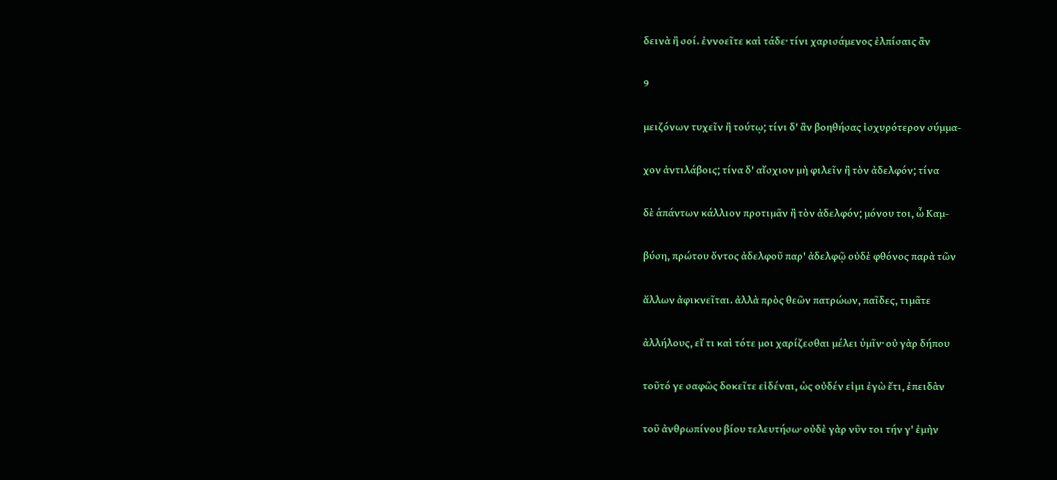δεινὰ ἢ σοί. ἐννοεῖτε καὶ τάδε· τίνι χαρισάμενος ἐλπίσαις ἂν

9

μειζόνων τυχεῖν ἢ τούτῳ; τίνι δ' ἂν βοηθήσας ἰσχυρότερον σύμμα-

χον ἀντιλάβοις; τίνα δ' αἴσχιον μὴ φιλεῖν ἢ τὸν ἀδελφόν; τίνα

δὲ ἁπάντων κάλλιον προτιμᾶν ἢ τὸν ἀδελφόν; μόνου τοι, ὦ Καμ-

βύση, πρώτου ὄντος ἀδελφοῦ παρ' ἀδελφῷ οὐδὲ φθόνος παρὰ τῶν

ἄλλων ἀφικνεῖται. ἀλλὰ πρὸς θεῶν πατρώων, παῖδες, τιμᾶτε

ἀλλήλους, εἴ τι καὶ τότε μοι χαρίζεσθαι μέλει ὑμῖν· οὐ γὰρ δήπου

τοῦτό γε σαφῶς δοκεῖτε εἰδέναι, ὡς οὐδέν εἰμι ἐγὼ ἔτι, ἐπειδὰν

τοῦ ἀνθρωπίνου βίου τελευτήσω· οὐδὲ γὰρ νῦν τοι τήν γ' ἐμὴν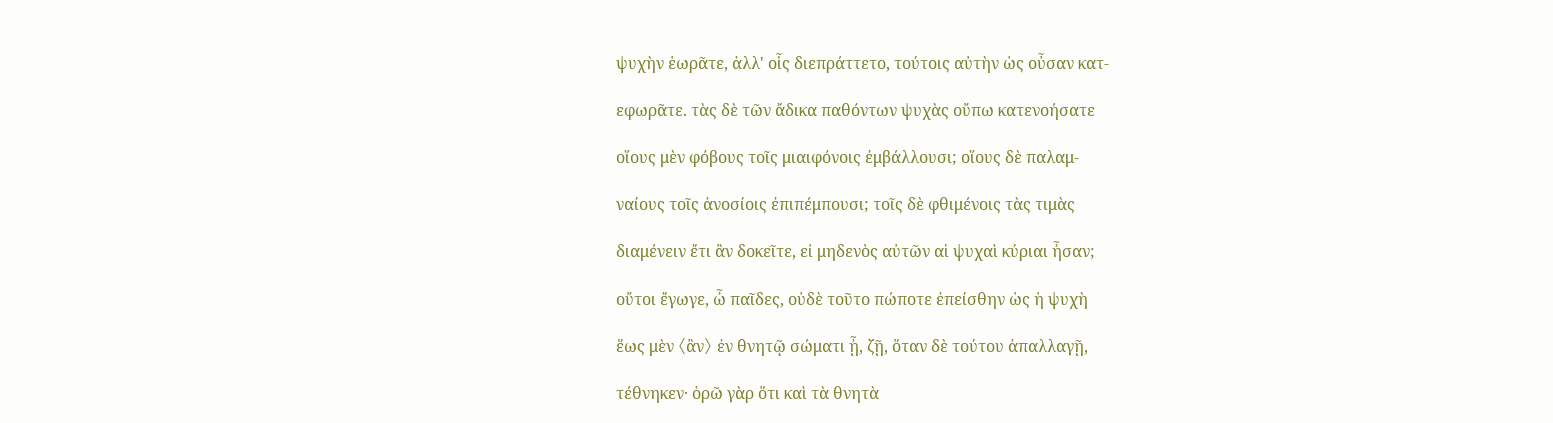ψυχὴν ἑωρᾶτε, ἀλλ' οἷς διεπράττετο, τούτοις αὐτὴν ὡς οὖσαν κατ-

εφωρᾶτε. τὰς δὲ τῶν ἄδικα παθόντων ψυχὰς οὔπω κατενοήσατε

οἵους μὲν φόβους τοῖς μιαιφόνοις ἐμβάλλουσι; οἵους δὲ παλαμ-

ναίους τοῖς ἀνοσίοις ἐπιπέμπουσι; τοῖς δὲ φθιμένοις τὰς τιμὰς

διαμένειν ἔτι ἂν δοκεῖτε, εἰ μηδενὸς αὐτῶν αἱ ψυχαὶ κύριαι ἦσαν;

οὔτοι ἔγωγε, ὦ παῖδες, οὐδὲ τοῦτο πώποτε ἐπείσθην ὡς ἡ ψυχὴ

ἕως μὲν 〈ἂν〉 ἐν θνητῷ σώματι ᾖ, ζῇ, ὅταν δὲ τούτου ἀπαλλαγῇ,

τέθνηκεν· ὁρῶ γὰρ ὅτι καὶ τὰ θνητὰ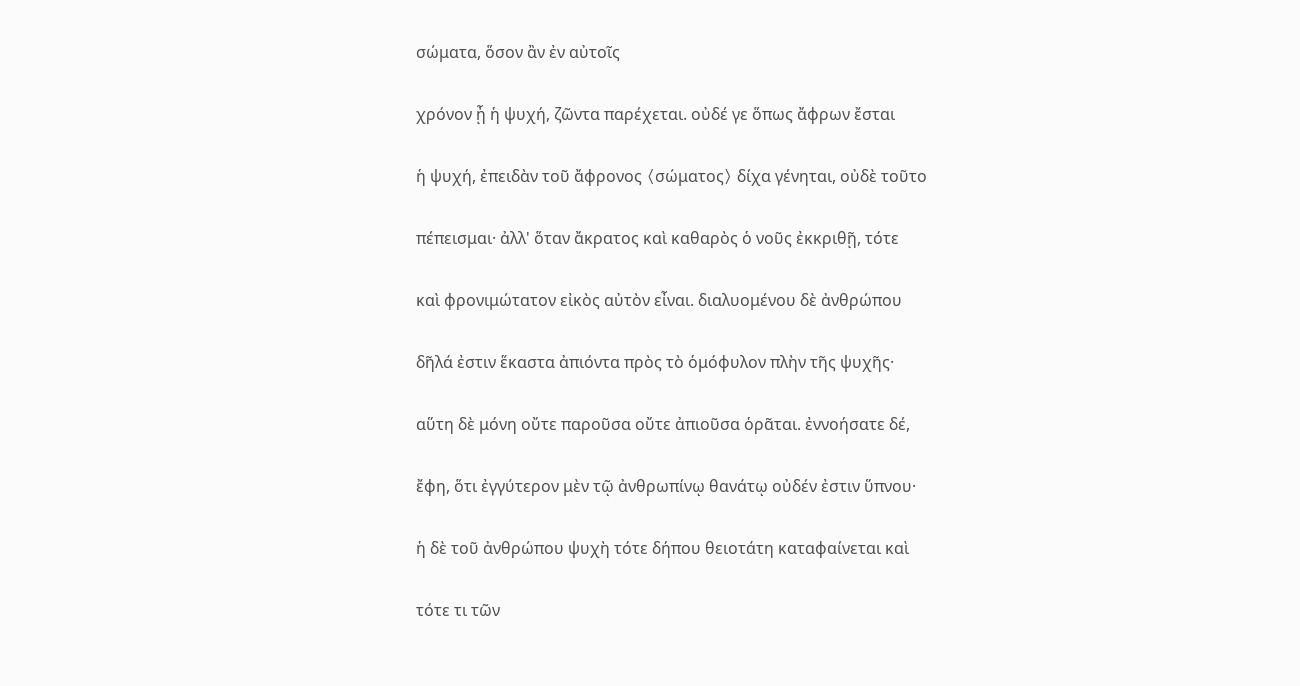σώματα, ὅσον ἂν ἐν αὐτοῖς

χρόνον ᾖ ἡ ψυχή, ζῶντα παρέχεται. οὐδέ γε ὅπως ἄφρων ἔσται

ἡ ψυχή, ἐπειδὰν τοῦ ἄφρονος 〈σώματος〉 δίχα γένηται, οὐδὲ τοῦτο

πέπεισμαι· ἀλλ' ὅταν ἄκρατος καὶ καθαρὸς ὁ νοῦς ἐκκριθῇ, τότε

καὶ φρονιμώτατον εἰκὸς αὐτὸν εἶναι. διαλυομένου δὲ ἀνθρώπου

δῆλά ἐστιν ἕκαστα ἀπιόντα πρὸς τὸ ὁμόφυλον πλὴν τῆς ψυχῆς·

αὕτη δὲ μόνη οὔτε παροῦσα οὔτε ἀπιοῦσα ὁρᾶται. ἐννοήσατε δέ,

ἔφη, ὅτι ἐγγύτερον μὲν τῷ ἀνθρωπίνῳ θανάτῳ οὐδέν ἐστιν ὕπνου·

ἡ δὲ τοῦ ἀνθρώπου ψυχὴ τότε δήπου θειοτάτη καταφαίνεται καὶ

τότε τι τῶν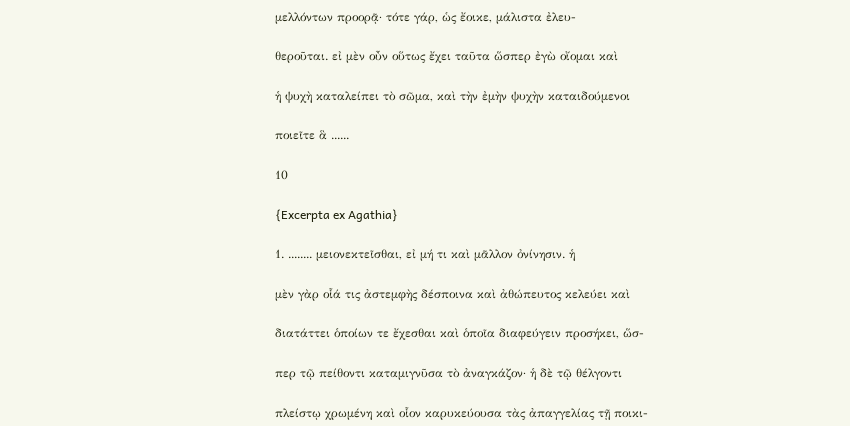μελλόντων προορᾷ· τότε γάρ, ὡς ἔοικε, μάλιστα ἐλευ-

θεροῦται. εἰ μὲν οὖν οὕτως ἔχει ταῦτα ὥσπερ ἐγὼ οἴομαι καὶ

ἡ ψυχὴ καταλείπει τὸ σῶμα, καὶ τὴν ἐμὴν ψυχὴν καταιδούμενοι

ποιεῖτε ἃ ......

10

{Excerpta ex Agathia}

1. ........ μειονεκτεῖσθαι, εἰ μή τι καὶ μᾶλλον ὀνίνησιν. ἡ

μὲν γὰρ οἷά τις ἀστεμφὴς δέσποινα καὶ ἀθώπευτος κελεύει καὶ

διατάττει ὁποίων τε ἔχεσθαι καὶ ὁποῖα διαφεύγειν προσήκει, ὥσ-

περ τῷ πείθοντι καταμιγνῦσα τὸ ἀναγκάζον· ἡ δὲ τῷ θέλγοντι

πλείστῳ χρωμένη καὶ οἷον καρυκεύουσα τὰς ἀπαγγελίας τῇ ποικι-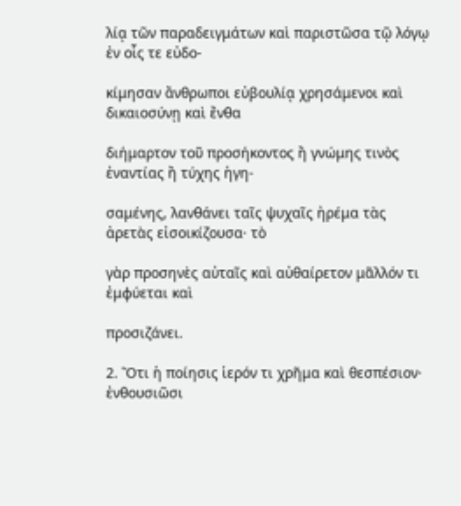λίᾳ τῶν παραδειγμάτων καὶ παριστῶσα τῷ λόγῳ ἐν οἷς τε εὐδο-

κίμησαν ἄνθρωποι εὐβουλίᾳ χρησάμενοι καὶ δικαιοσύνῃ καὶ ἔνθα

διήμαρτον τοῦ προσήκοντος ἢ γνώμης τινὸς ἐναντίας ἢ τύχης ἡγη-

σαμένης, λανθάνει ταῖς ψυχαῖς ἠρέμα τὰς ἀρετὰς εἰσοικίζουσα· τὸ

γὰρ προσηνὲς αὐταῖς καὶ αὐθαίρετον μᾶλλόν τι ἐμφύεται καὶ

προσιζάνει.

2. Ὅτι ἡ ποίησις ἱερόν τι χρῆμα καὶ θεσπέσιον· ἐνθουσιῶσι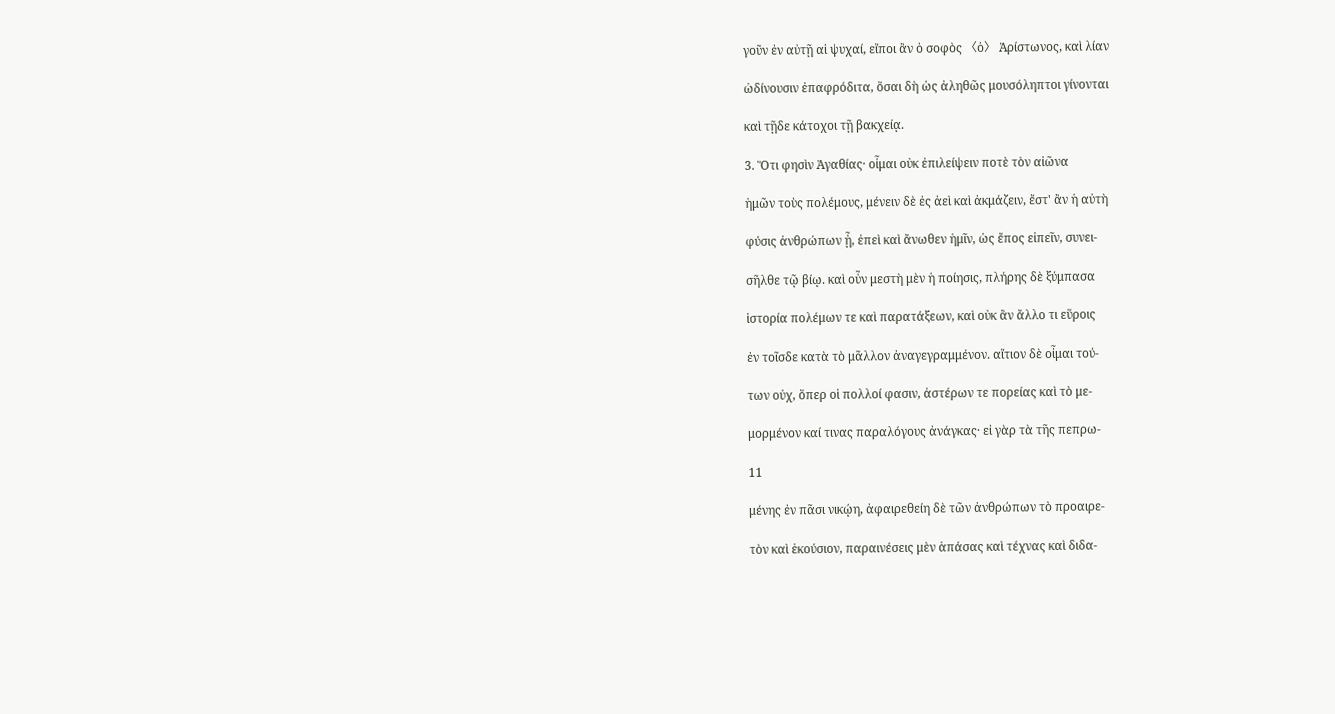γοῦν ἐν αὐτῇ αἱ ψυχαί, εἴποι ἂν ὁ σοφὸς 〈ὁ〉 Ἀρίστωνος, καὶ λίαν

ὠδίνουσιν ἐπαφρόδιτα, ὅσαι δὴ ὡς ἀληθῶς μουσόληπτοι γίνονται

καὶ τῇδε κάτοχοι τῇ βακχείᾳ.

3. Ὅτι φησὶν Ἀγαθίας· οἶμαι οὐκ ἐπιλείψειν ποτὲ τὸν αἰῶνα

ἡμῶν τοὺς πολέμους, μένειν δὲ ἐς ἀεὶ καὶ ἀκμάζειν, ἔστ' ἂν ἡ αὐτὴ

φύσις ἀνθρώπων ᾖ, ἐπεὶ καὶ ἄνωθεν ἡμῖν, ὡς ἔπος εἰπεῖν, συνει-

σῆλθε τῷ βίῳ. καὶ οὖν μεστὴ μὲν ἡ ποίησις, πλήρης δὲ ξύμπασα

ἱστορία πολέμων τε καὶ παρατάξεων, καὶ οὐκ ἂν ἄλλο τι εὕροις

ἐν τοῖσδε κατὰ τὸ μᾶλλον ἀναγεγραμμένον. αἴτιον δὲ οἶμαι τού-

των οὐχ, ὅπερ οἱ πολλοί φασιν, ἀστέρων τε πορείας καὶ τὸ με-

μορμένον καί τινας παραλόγους ἀνάγκας· εἰ γὰρ τὰ τῆς πεπρω-

11

μένης ἐν πᾶσι νικῴη, ἀφαιρεθείη δὲ τῶν ἀνθρώπων τὸ προαιρε-

τὸν καὶ ἑκούσιον, παραινέσεις μὲν ἁπάσας καὶ τέχνας καὶ διδα-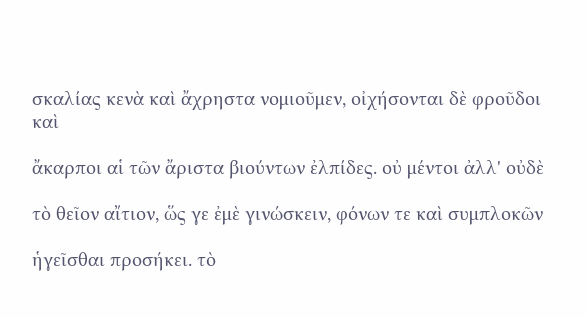σκαλίας κενὰ καὶ ἄχρηστα νομιοῦμεν, οἰχήσονται δὲ φροῦδοι καὶ

ἄκαρποι αἱ τῶν ἄριστα βιούντων ἐλπίδες. οὐ μέντοι ἀλλ' οὐδὲ

τὸ θεῖον αἴτιον, ὥς γε ἐμὲ γινώσκειν, φόνων τε καὶ συμπλοκῶν

ἡγεῖσθαι προσήκει. τὸ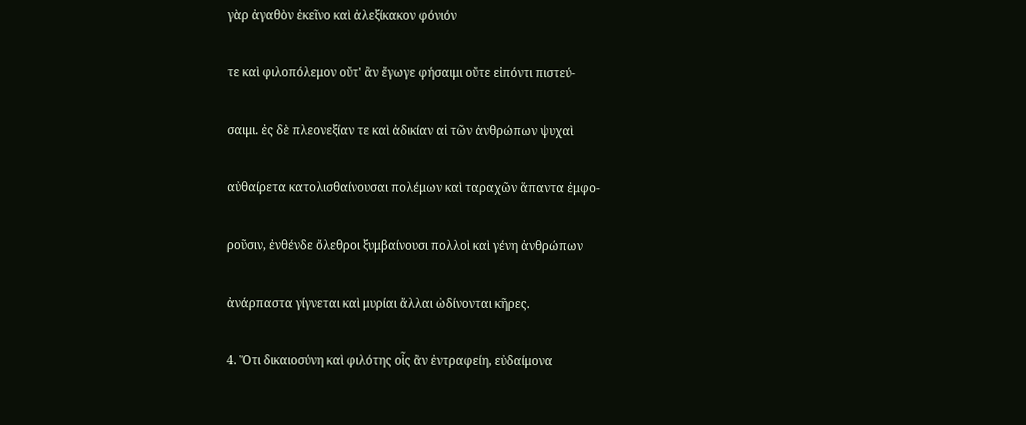γὰρ ἀγαθὸν ἐκεῖνο καὶ ἀλεξίκακον φόνιόν

τε καὶ φιλοπόλεμον οὔτ' ἂν ἔγωγε φήσαιμι οὔτε εἰπόντι πιστεύ-

σαιμι. ἐς δὲ πλεονεξίαν τε καὶ ἀδικίαν αἱ τῶν ἀνθρώπων ψυχαὶ

αὐθαίρετα κατολισθαίνουσαι πολέμων καὶ ταραχῶν ἅπαντα ἐμφο-

ροῦσιν, ἐνθένδε ὄλεθροι ξυμβαίνουσι πολλοὶ καὶ γένη ἀνθρώπων

ἀνάρπαστα γίγνεται καὶ μυρίαι ἄλλαι ὠδίνονται κῆρες.

4. Ὅτι δικαιοσύνη καὶ φιλότης οἷς ἂν ἐντραφείη, εὐδαίμονα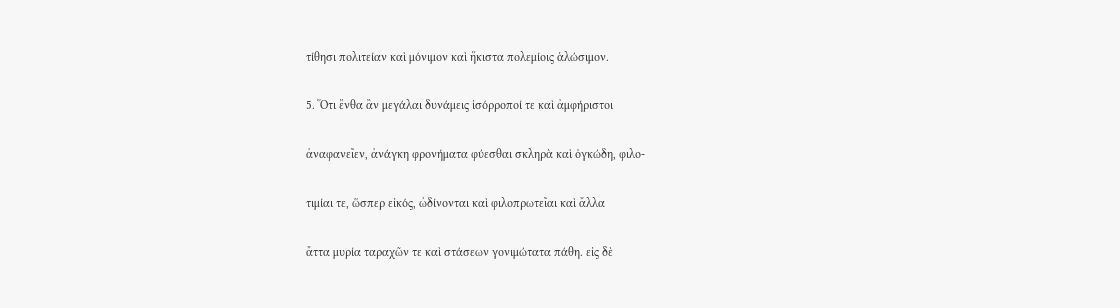τίθησι πολιτείαν καὶ μόνιμον καὶ ἥκιστα πολεμίοις ἁλώσιμον.

5. Ὅτι ἔνθα ἂν μεγάλαι δυνάμεις ἰσόρροποί τε καὶ ἀμφήριστοι

ἀναφανεῖεν, ἀνάγκη φρονήματα φύεσθαι σκληρὰ καὶ ὀγκώδη, φιλο-

τιμίαι τε, ὥσπερ εἰκός, ὠδίνονται καὶ φιλοπρωτεῖαι καὶ ἄλλα

ἄττα μυρία ταραχῶν τε καὶ στάσεων γονιμώτατα πάθη. εἰς δὲ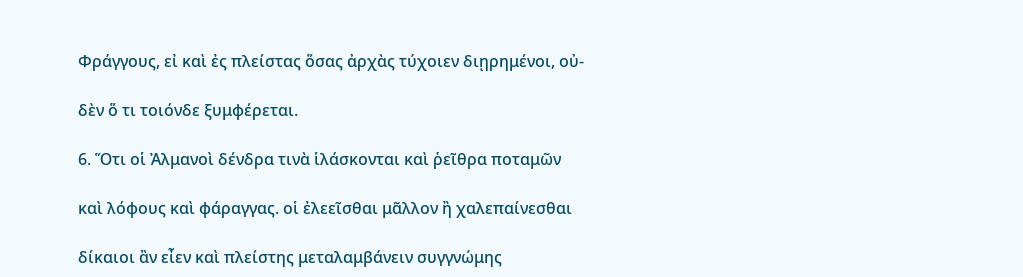Φράγγους, εἰ καὶ ἐς πλείστας ὅσας ἀρχὰς τύχοιεν διῃρημένοι, οὐ-

δὲν ὅ τι τοιόνδε ξυμφέρεται.

6. Ὅτι οἱ Ἀλμανοὶ δένδρα τινὰ ἱλάσκονται καὶ ῥεῖθρα ποταμῶν

καὶ λόφους καὶ φάραγγας. οἱ ἐλεεῖσθαι μᾶλλον ἢ χαλεπαίνεσθαι

δίκαιοι ἂν εἶεν καὶ πλείστης μεταλαμβάνειν συγγνώμης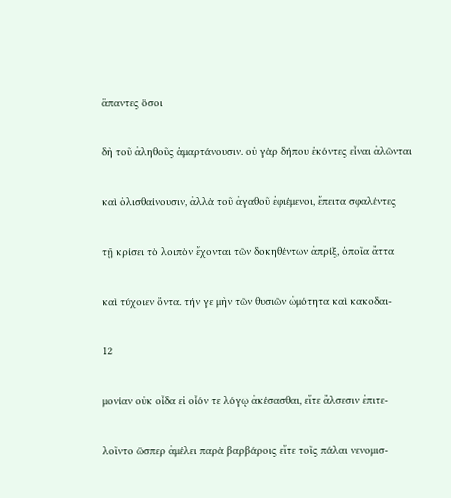ἅπαντες ὅσοι

δὴ τοῦ ἀληθοῦς ἁμαρτάνουσιν. οὐ γὰρ δήπου ἑκόντες εἶναι ἀλῶνται

καὶ ὀλισθαίνουσιν, ἀλλὰ τοῦ ἀγαθοῦ ἐφιέμενοι, ἔπειτα σφαλέντες

τῇ κρίσει τὸ λοιπὸν ἔχονται τῶν δοκηθέντων ἀπρίξ, ὁποῖα ἄττα

καὶ τύχοιεν ὄντα. τήν γε μὴν τῶν θυσιῶν ὠμότητα καὶ κακοδαι-

12

μονίαν οὐκ οἶδα εἰ οἷόν τε λόγῳ ἀκέσασθαι, εἴτε ἄλσεσιν ἐπιτε-

λοῖντο ὥσπερ ἀμέλει παρὰ βαρβάροις εἴτε τοῖς πάλαι νενομισ-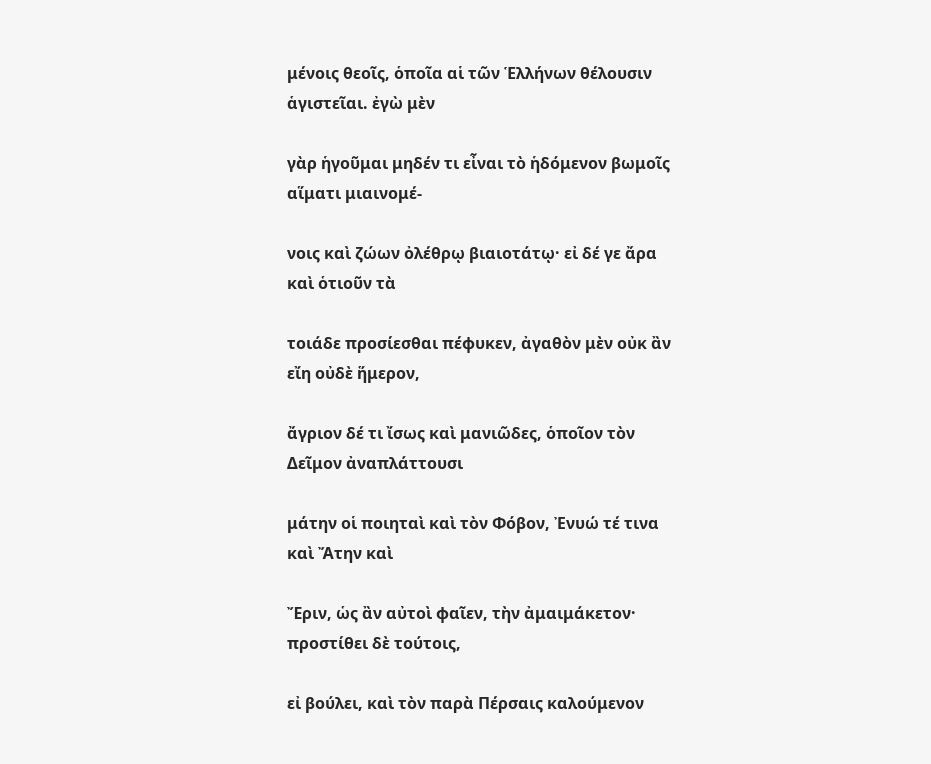μένοις θεοῖς, ὁποῖα αἱ τῶν Ἑλλήνων θέλουσιν ἁγιστεῖαι. ἐγὼ μὲν

γὰρ ἡγοῦμαι μηδέν τι εἶναι τὸ ἡδόμενον βωμοῖς αἵματι μιαινομέ-

νοις καὶ ζώων ὀλέθρῳ βιαιοτάτῳ· εἰ δέ γε ἄρα καὶ ὁτιοῦν τὰ

τοιάδε προσίεσθαι πέφυκεν, ἀγαθὸν μὲν οὐκ ἂν εἴη οὐδὲ ἥμερον,

ἄγριον δέ τι ἴσως καὶ μανιῶδες, ὁποῖον τὸν Δεῖμον ἀναπλάττουσι

μάτην οἱ ποιηταὶ καὶ τὸν Φόβον, Ἐνυώ τέ τινα καὶ Ἄτην καὶ

Ἔριν, ὡς ἂν αὐτοὶ φαῖεν, τὴν ἀμαιμάκετον· προστίθει δὲ τούτοις,

εἰ βούλει, καὶ τὸν παρὰ Πέρσαις καλούμενον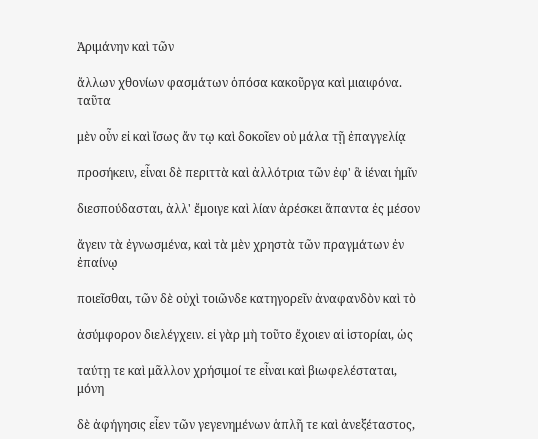Ἀριμάνην καὶ τῶν

ἄλλων χθονίων φασμάτων ὁπόσα κακοῦργα καὶ μιαιφόνα. ταῦτα

μὲν οὖν εἰ καὶ ἴσως ἄν τῳ καὶ δοκοῖεν οὐ μάλα τῇ ἐπαγγελίᾳ

προσήκειν, εἶναι δὲ περιττὰ καὶ ἀλλότρια τῶν ἐφ' ἃ ἰέναι ἡμῖν

διεσπούδασται, ἀλλ' ἔμοιγε καὶ λίαν ἀρέσκει ἅπαντα ἐς μέσον

ἄγειν τὰ ἐγνωσμένα, καὶ τὰ μὲν χρηστὰ τῶν πραγμάτων ἐν ἐπαίνῳ

ποιεῖσθαι, τῶν δὲ οὐχὶ τοιῶνδε κατηγορεῖν ἀναφανδὸν καὶ τὸ

ἀσύμφορον διελέγχειν. εἰ γὰρ μὴ τοῦτο ἔχοιεν αἱ ἱστορίαι, ὡς

ταύτῃ τε καὶ μᾶλλον χρήσιμοί τε εἶναι καὶ βιωφελέσταται, μόνη

δὲ ἀφήγησις εἶεν τῶν γεγενημένων ἁπλῆ τε καὶ ἀνεξέταστος,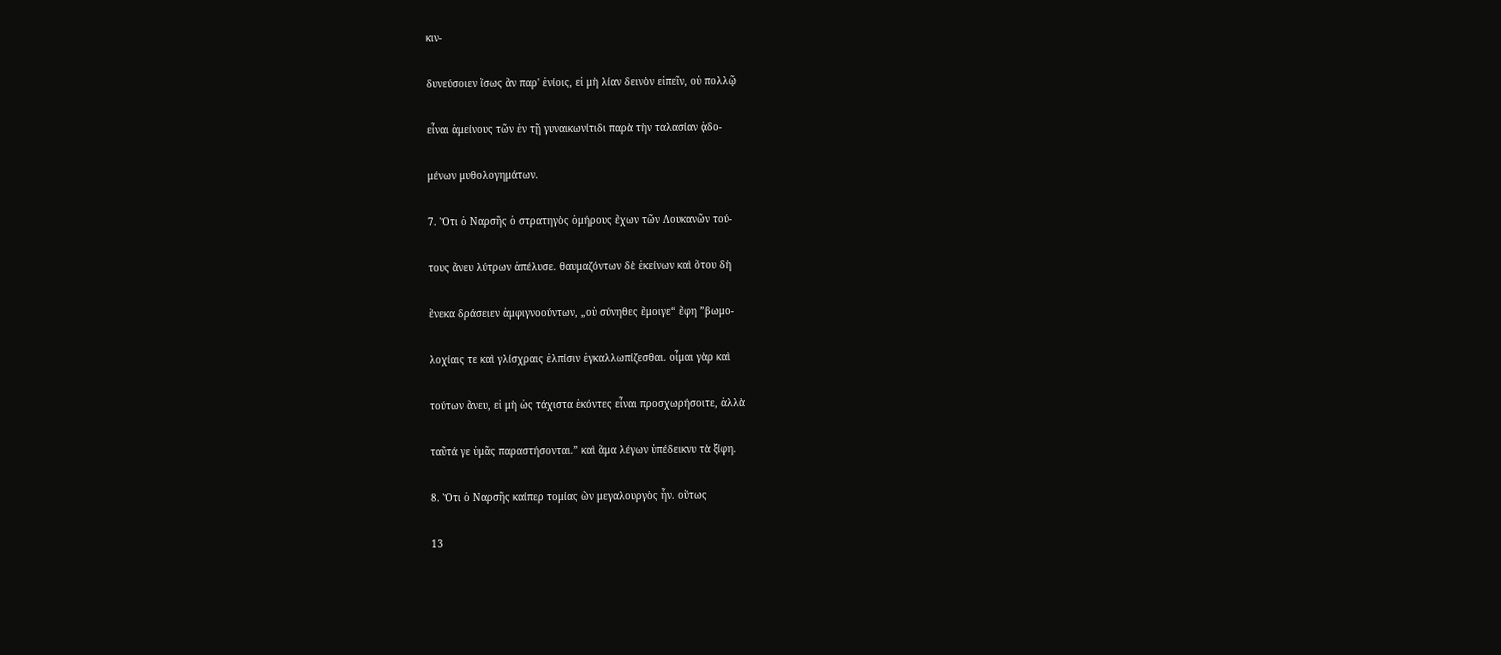κιν-

δυνεύσοιεν ἴσως ἂν παρ' ἐνίοις, εἰ μὴ λίαν δεινὸν εἰπεῖν, οὐ πολλῷ

εἶναι ἀμείνους τῶν ἐν τῇ γυναικωνίτιδι παρὰ τὴν ταλασίαν ᾀδο-

μένων μυθολογημάτων.

7. Ὅτι ὁ Ναρσῆς ὁ στρατηγὸς ὁμήρους ἔχων τῶν Λουκανῶν τού-

τους ἄνευ λύτρων ἀπέλυσε. θαυμαζόντων δὲ ἐκείνων καὶ ὅτου δὴ

ἕνεκα δράσειεν ἀμφιγνοούντων, „οὐ σύνηθες ἔμοιγε“ ἔφη ”βωμο-

λοχίαις τε καὶ γλίσχραις ἐλπίσιν ἐγκαλλωπίζεσθαι. οἶμαι γὰρ καὶ

τούτων ἄνευ, εἰ μὴ ὡς τάχιστα ἑκόντες εἶναι προσχωρήσοιτε, ἀλλὰ

ταῦτά γε ὑμᾶς παραστήσονται.” καὶ ἅμα λέγων ὑπέδεικνυ τὰ ξίφη.

8. Ὅτι ὁ Ναρσῆς καίπερ τομίας ὢν μεγαλουργὸς ἦν. οὕτως

13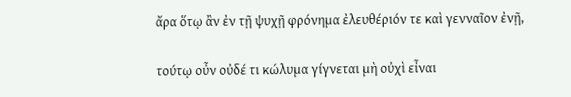ἄρα ὅτῳ ἂν ἐν τῇ ψυχῇ φρόνημα ἐλευθέριόν τε καὶ γενναῖον ἐνῇ,

τούτῳ οὖν οὐδέ τι κώλυμα γίγνεται μὴ οὐχὶ εἶναι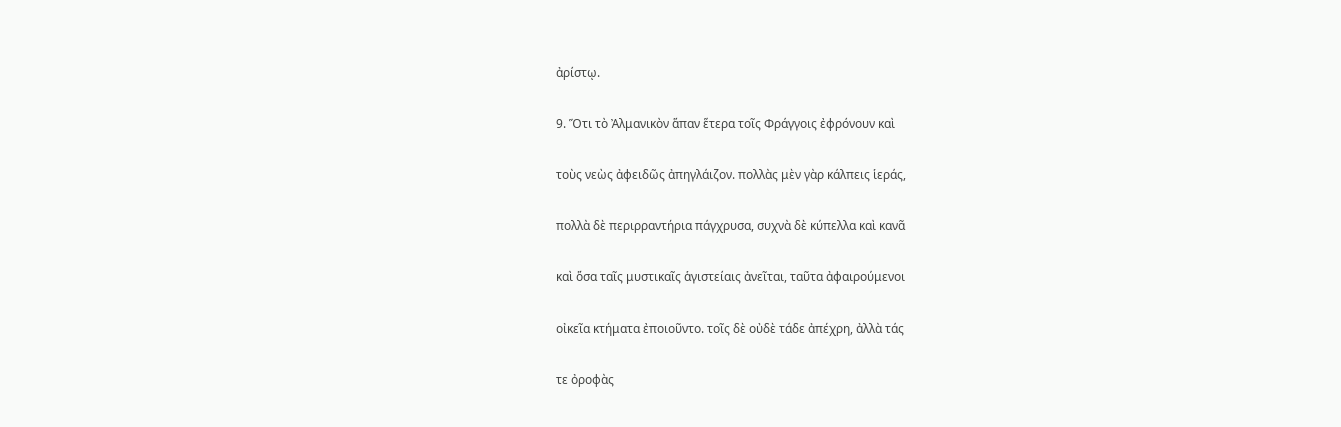ἀρίστῳ.

9. Ὅτι τὸ Ἀλμανικὸν ἅπαν ἕτερα τοῖς Φράγγοις ἐφρόνουν καὶ

τοὺς νεὼς ἀφειδῶς ἀπηγλάιζον. πολλὰς μὲν γὰρ κάλπεις ἱεράς,

πολλὰ δὲ περιρραντήρια πάγχρυσα, συχνὰ δὲ κύπελλα καὶ κανᾶ

καὶ ὅσα ταῖς μυστικαῖς ἁγιστείαις ἀνεῖται, ταῦτα ἀφαιρούμενοι

οἰκεῖα κτήματα ἐποιοῦντο. τοῖς δὲ οὐδὲ τάδε ἀπέχρη, ἀλλὰ τάς

τε ὀροφὰς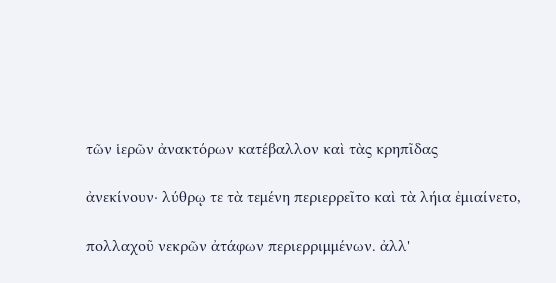τῶν ἱερῶν ἀνακτόρων κατέβαλλον καὶ τὰς κρηπῖδας

ἀνεκίνουν· λύθρῳ τε τὰ τεμένη περιερρεῖτο καὶ τὰ λήια ἐμιαίνετο,

πολλαχοῦ νεκρῶν ἀτάφων περιερριμμένων. ἀλλ'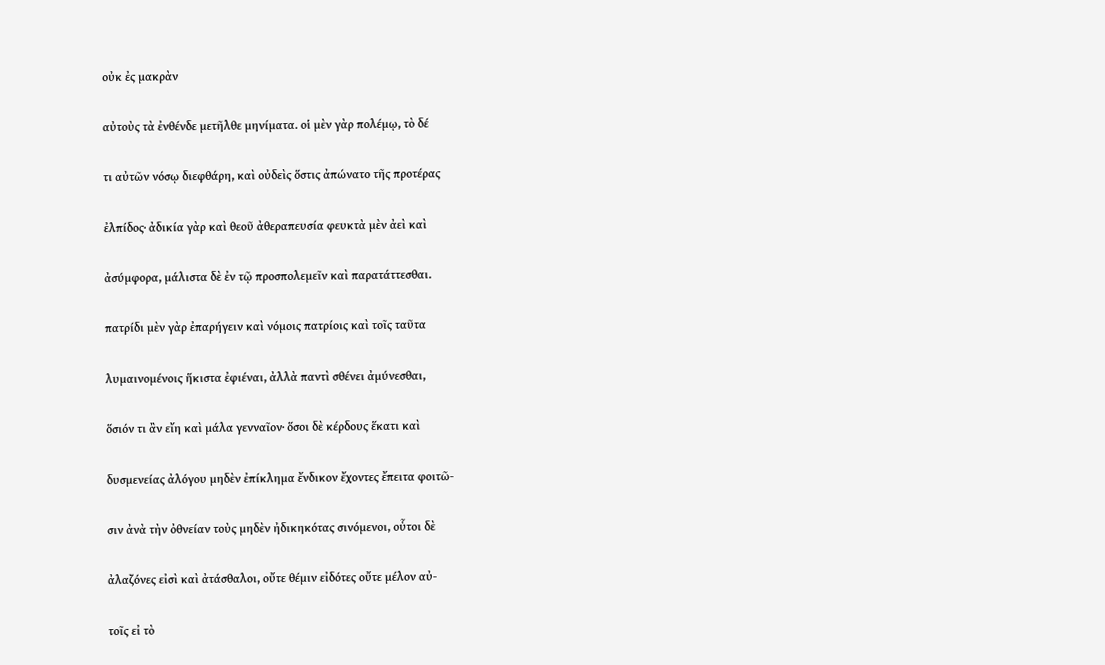οὐκ ἐς μακρὰν

αὐτοὺς τὰ ἐνθένδε μετῆλθε μηνίματα. οἱ μὲν γὰρ πολέμῳ, τὸ δέ

τι αὐτῶν νόσῳ διεφθάρη, καὶ οὐδεὶς ὅστις ἀπώνατο τῆς προτέρας

ἐλπίδος· ἀδικία γὰρ καὶ θεοῦ ἀθεραπευσία φευκτὰ μὲν ἀεὶ καὶ

ἀσύμφορα, μάλιστα δὲ ἐν τῷ προσπολεμεῖν καὶ παρατάττεσθαι.

πατρίδι μὲν γὰρ ἐπαρήγειν καὶ νόμοις πατρίοις καὶ τοῖς ταῦτα

λυμαινομένοις ἥκιστα ἐφιέναι, ἀλλὰ παντὶ σθένει ἀμύνεσθαι,

ὅσιόν τι ἂν εἴη καὶ μάλα γενναῖον· ὅσοι δὲ κέρδους ἕκατι καὶ

δυσμενείας ἀλόγου μηδὲν ἐπίκλημα ἔνδικον ἔχοντες ἔπειτα φοιτῶ-

σιν ἀνὰ τὴν ὀθνείαν τοὺς μηδὲν ἠδικηκότας σινόμενοι, οὗτοι δὲ

ἀλαζόνες εἰσὶ καὶ ἀτάσθαλοι, οὔτε θέμιν εἰδότες οὔτε μέλον αὐ-

τοῖς εἰ τὸ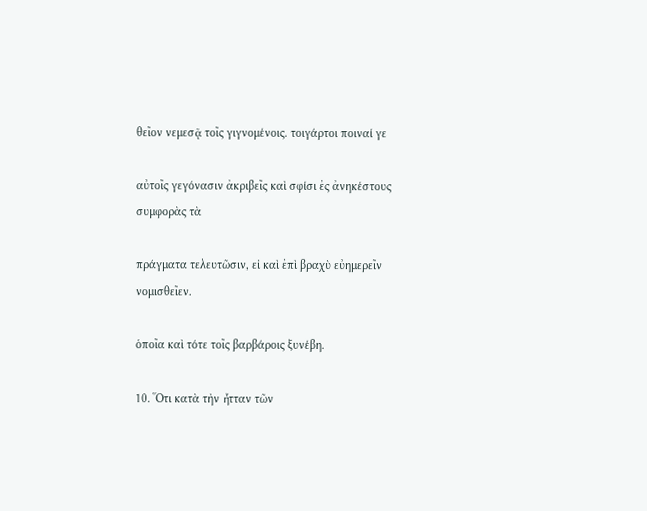θεῖον νεμεσᾷ τοῖς γιγνομένοις. τοιγάρτοι ποιναί γε

αὐτοῖς γεγόνασιν ἀκριβεῖς καὶ σφίσι ἐς ἀνηκέστους συμφορὰς τὰ

πράγματα τελευτῶσιν, εἰ καὶ ἐπὶ βραχὺ εὐημερεῖν νομισθεῖεν.

ὁποῖα καὶ τότε τοῖς βαρβάροις ξυνέβη.

10. Ὅτι κατὰ τὴν ἧτταν τῶν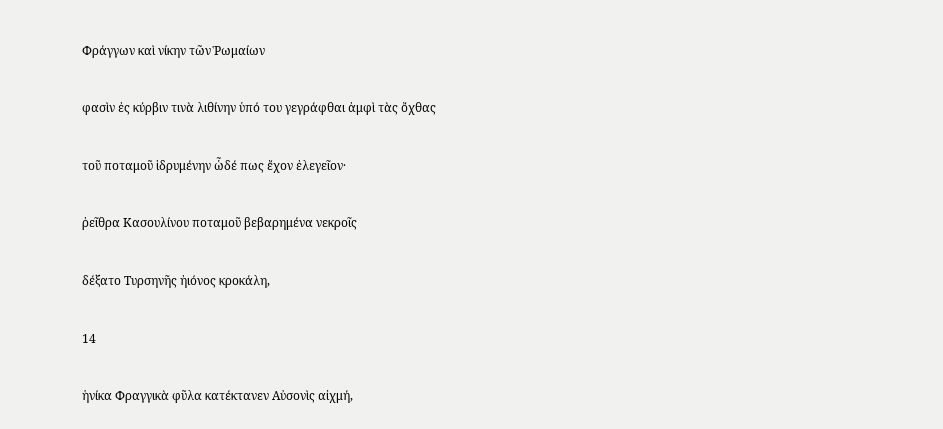Φράγγων καὶ νίκην τῶν Ῥωμαίων

φασὶν ἐς κύρβιν τινὰ λιθίνην ὑπό του γεγράφθαι ἀμφὶ τὰς ὄχθας

τοῦ ποταμοῦ ἱδρυμένην ὧδέ πως ἔχον ἐλεγεῖον·

ῥεῖθρα Κασουλίνου ποταμοῦ βεβαρημένα νεκροῖς

δέξατο Τυρσηνῆς ἠιόνος κροκάλη,

14

ἡνίκα Φραγγικὰ φῦλα κατέκτανεν Αὐσονὶς αἰχμή,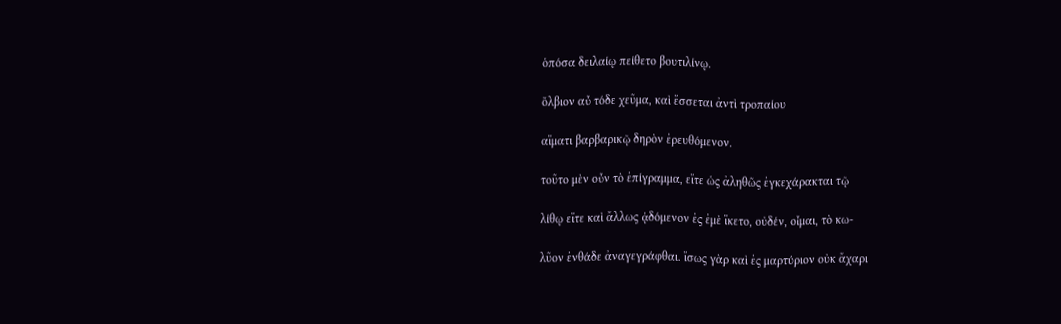ὁπόσα δειλαίῳ πείθετο βουτιλίνῳ.

ὄλβιον αὖ τόδε χεῦμα, καὶ ἔσσεται ἀντὶ τροπαίου

αἵματι βαρβαρικῷ δηρὸν ἐρευθόμενον.

τοῦτο μὲν οὖν τὸ ἐπίγραμμα, εἴτε ὡς ἀληθῶς ἐγκεχάρακται τῷ

λίθῳ εἴτε καὶ ἄλλως ᾀδόμενον ἐς ἐμὲ ἵκετο, οὐδέν, οἶμαι, τὸ κω-

λῦον ἐνθάδε ἀναγεγράφθαι. ἴσως γὰρ καὶ ἐς μαρτύριον οὐκ ἄχαρι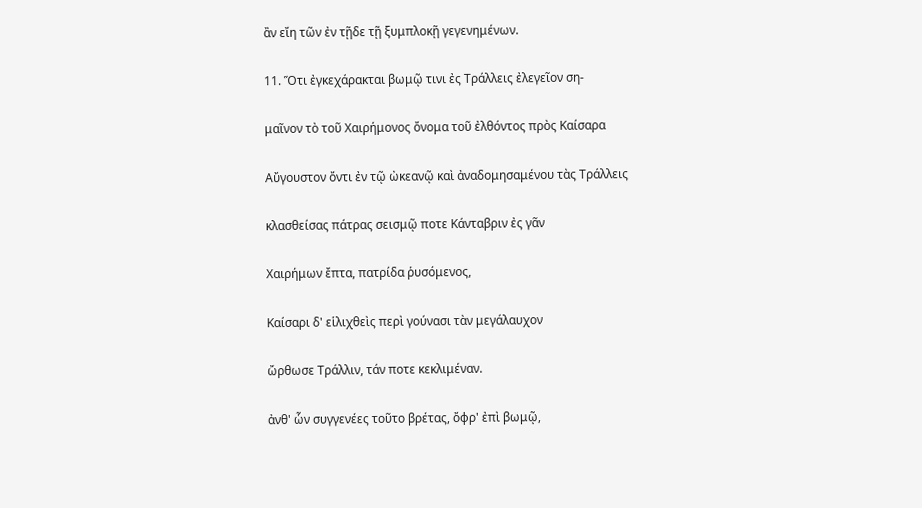ἂν εἴη τῶν ἐν τῇδε τῇ ξυμπλοκῇ γεγενημένων.

11. Ὅτι ἐγκεχάρακται βωμῷ τινι ἐς Τράλλεις ἐλεγεῖον ση-

μαῖνον τὸ τοῦ Χαιρήμονος ὄνομα τοῦ ἐλθόντος πρὸς Καίσαρα

Αὔγουστον ὄντι ἐν τῷ ὠκεανῷ καὶ ἀναδομησαμένου τὰς Τράλλεις

κλασθείσας πάτρας σεισμῷ ποτε Κάνταβριν ἐς γᾶν

Χαιρήμων ἔπτα, πατρίδα ῥυσόμενος,

Καίσαρι δ' εἱλιχθεὶς περὶ γούνασι τὰν μεγάλαυχον

ὤρθωσε Τράλλιν, τάν ποτε κεκλιμέναν.

ἀνθ' ὧν συγγενέες τοῦτο βρέτας, ὄφρ' ἐπὶ βωμῷ,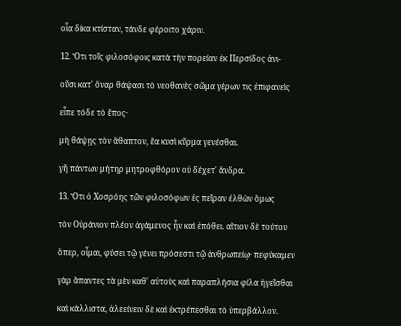οἷα δίκα κτίσταν, τάνδε φέροιτο χάριν.

12. Ὅτι τοῖς φιλοσόφοις κατὰ τὴν πορείαν ἐκ Περσίδος ἀνι-

οῦσι κατ' ὄναρ θάψασι τὸ νεοθανὲς σῶμα γέρων τις ἐπιφανεὶς

εἶπε τόδε τὸ ἔπος·

μὴ θάψῃς τὸν ἄθαπτον, ἔα κυσὶ κῦρμα γενέσθαι.

γῆ πάντων μήτηρ μητροφθόρον οὐ δέχετ' ἄνδρα.

13. Ὅτι ὁ Χοσρόης τῶν φιλοσόφων ἐς πεῖραν ἐλθὼν ὅμως

τὸν Οὐράνιον πλέον ἀγάμενος ἦν καὶ ἐπόθει. αἴτιον δὲ τούτου

ὅπερ, οἶμαι, φύσει τῷ γένει πρόσεστι τῷ ἀνθρωπείῳ· πεφύκαμεν

γὰρ ἅπαντες τὰ μὲν καθ' αὑτοὺς καὶ παραπλήσια φίλα ἡγεῖσθαι

καὶ κάλλιστα, ἀλεείνειν δὲ καὶ ἐκτρέπεσθαι τὸ ὑπερβάλλον.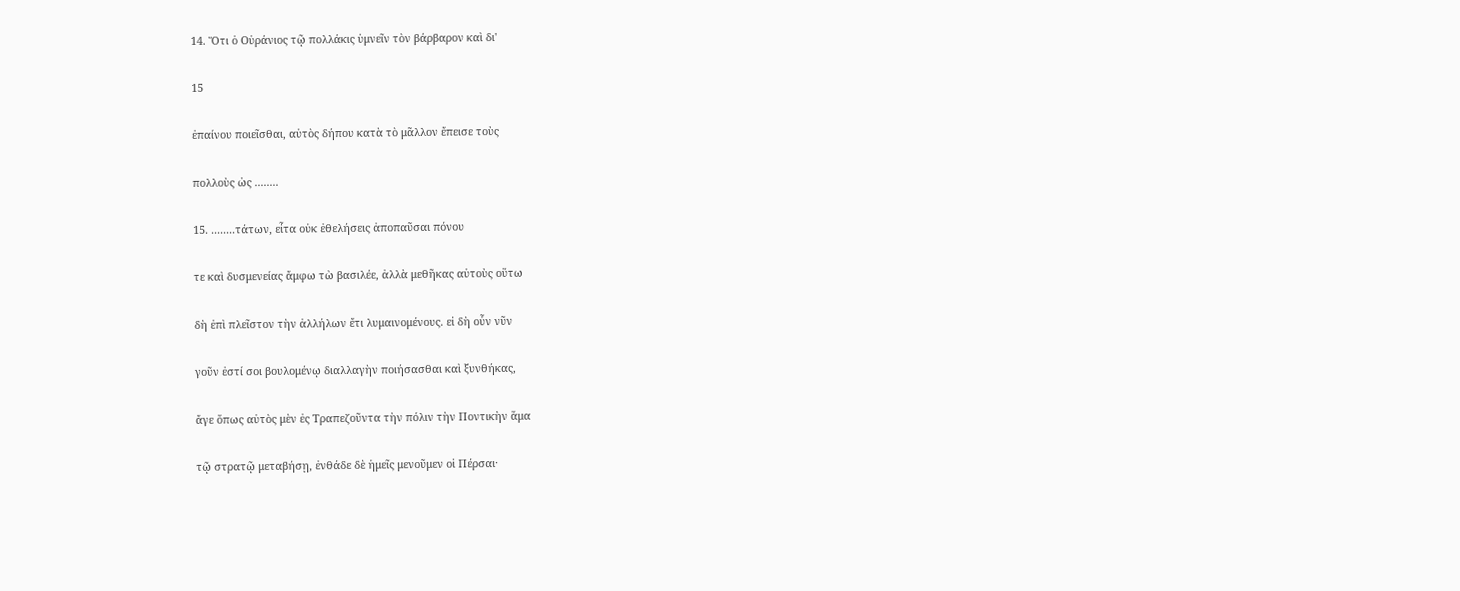14. Ὅτι ὁ Οὐράνιος τῷ πολλάκις ὑμνεῖν τὸν βάρβαρον καὶ δι'

15

ἐπαίνου ποιεῖσθαι, αὐτὸς δήπου κατὰ τὸ μᾶλλον ἔπεισε τοὺς

πολλοὺς ὡς ........

15. ........τάτων, εἶτα οὐκ ἐθελήσεις ἀποπαῦσαι πόνου

τε καὶ δυσμενείας ἄμφω τὼ βασιλέε, ἀλλὰ μεθῆκας αὐτοὺς οὕτω

δὴ ἐπὶ πλεῖστον τὴν ἀλλήλων ἔτι λυμαινομένους. εἰ δὴ οὖν νῦν

γοῦν ἐστί σοι βουλομένῳ διαλλαγὴν ποιήσασθαι καὶ ξυνθήκας,

ἄγε ὅπως αὐτὸς μὲν ἐς Τραπεζοῦντα τὴν πόλιν τὴν Ποντικὴν ἅμα

τῷ στρατῷ μεταβήσῃ, ἐνθάδε δὲ ἡμεῖς μενοῦμεν οἱ Πέρσαι·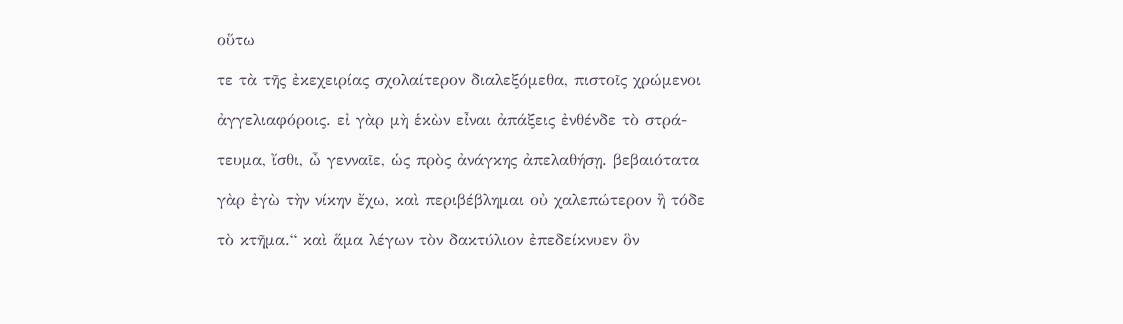οὕτω

τε τὰ τῆς ἐκεχειρίας σχολαίτερον διαλεξόμεθα, πιστοῖς χρώμενοι

ἀγγελιαφόροις. εἰ γὰρ μὴ ἑκὼν εἶναι ἀπάξεις ἐνθένδε τὸ στρά-

τευμα, ἴσθι, ὦ γενναῖε, ὡς πρὸς ἀνάγκης ἀπελαθήσῃ. βεβαιότατα

γὰρ ἐγὼ τὴν νίκην ἔχω, καὶ περιβέβλημαι οὐ χαλεπώτερον ἢ τόδε

τὸ κτῆμα.“ καὶ ἅμα λέγων τὸν δακτύλιον ἐπεδείκνυεν ὃν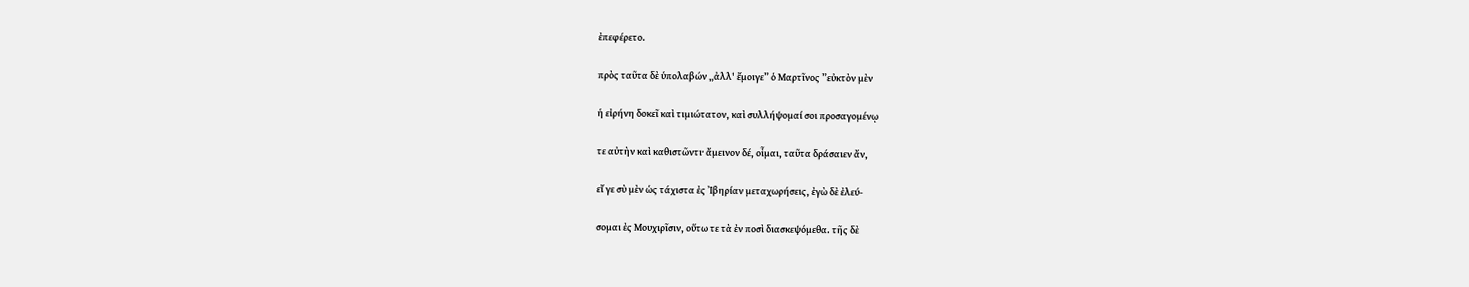ἐπεφέρετο.

πρὸς ταῦτα δὲ ὑπολαβών „ἀλλ' ἔμοιγε” ὁ Μαρτῖνος ”εὐκτὸν μὲν

ἡ εἰρήνη δοκεῖ καὶ τιμιώτατον, καὶ συλλήψομαί σοι προσαγομένῳ

τε αὐτὴν καὶ καθιστῶντι· ἄμεινον δέ, οἶμαι, ταῦτα δράσαιεν ἄν,

εἴ γε σὺ μὲν ὡς τάχιστα ἐς Ἰβηρίαν μεταχωρήσεις, ἐγὼ δὲ ἐλεύ-

σομαι ἐς Μουχιρῖσιν, οὕτω τε τὰ ἐν ποσὶ διασκεψόμεθα. τῆς δὲ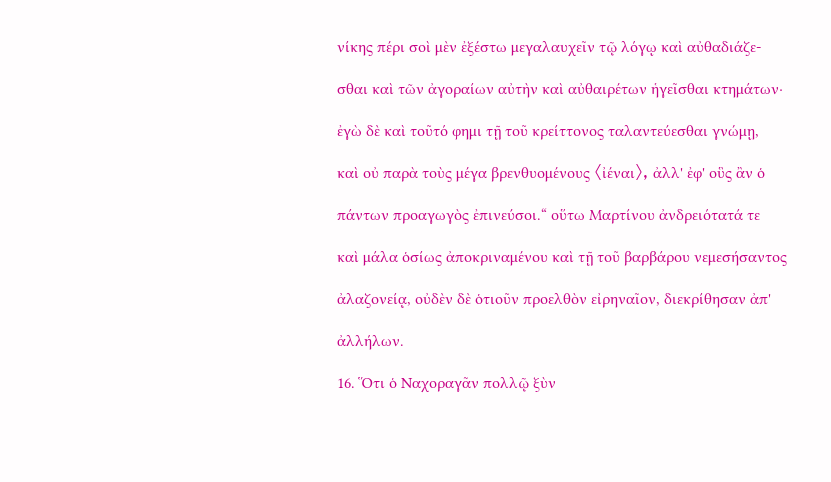νίκης πέρι σοὶ μὲν ἐξέστω μεγαλαυχεῖν τῷ λόγῳ καὶ αὐθαδιάζε-

σθαι καὶ τῶν ἀγοραίων αὐτὴν καὶ αὐθαιρέτων ἡγεῖσθαι κτημάτων·

ἐγὼ δὲ καὶ τοῦτό φημι τῇ τοῦ κρείττονος ταλαντεύεσθαι γνώμῃ,

καὶ οὐ παρὰ τοὺς μέγα βρενθυομένους 〈ἰέναι〉, ἀλλ' ἐφ' οὓς ἂν ὁ

πάντων προαγωγὸς ἐπινεύσοι.“ οὕτω Μαρτίνου ἀνδρειότατά τε

καὶ μάλα ὁσίως ἀποκριναμένου καὶ τῇ τοῦ βαρβάρου νεμεσήσαντος

ἀλαζονείᾳ, οὐδὲν δὲ ὁτιοῦν προελθὸν εἰρηναῖον, διεκρίθησαν ἀπ'

ἀλλήλων.

16. Ὅτι ὁ Ναχοραγᾶν πολλῷ ξὺν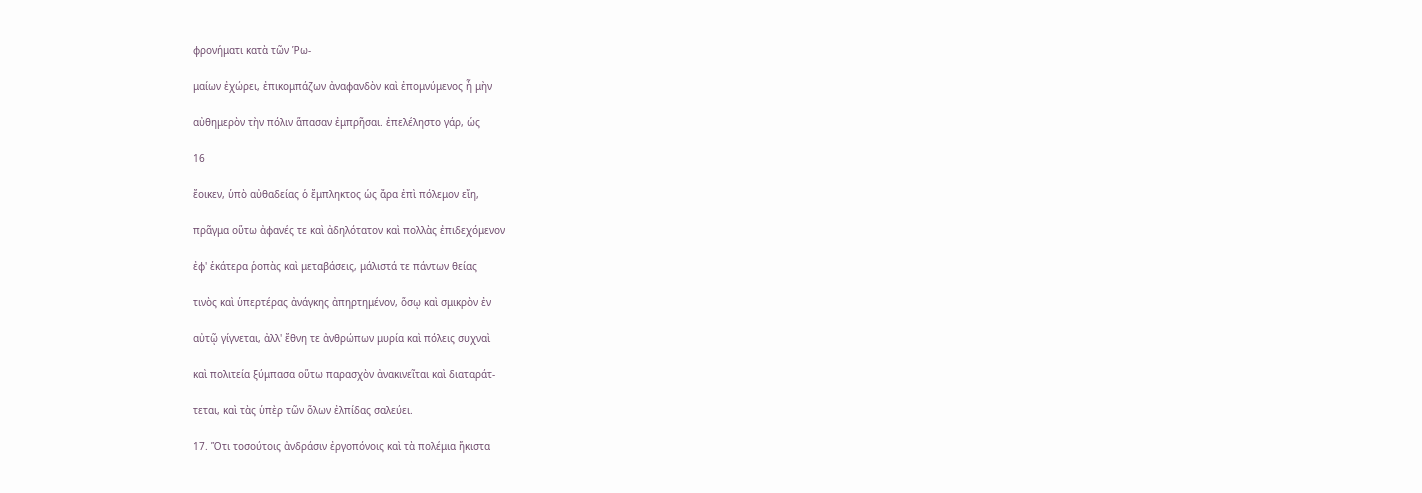φρονήματι κατὰ τῶν Ῥω-

μαίων ἐχώρει, ἐπικομπάζων ἀναφανδὸν καὶ ἐπομνύμενος ἦ μὴν

αὐθημερὸν τὴν πόλιν ἅπασαν ἐμπρῆσαι. ἐπελέληστο γάρ, ὡς

16

ἔοικεν, ὑπὸ αὐθαδείας ὁ ἔμπληκτος ὡς ἄρα ἐπὶ πόλεμον εἴη,

πρᾶγμα οὕτω ἀφανές τε καὶ ἀδηλότατον καὶ πολλὰς ἐπιδεχόμενον

ἐφ' ἑκάτερα ῥοπὰς καὶ μεταβάσεις, μάλιστά τε πάντων θείας

τινὸς καὶ ὑπερτέρας ἀνάγκης ἀπηρτημένον, ὅσῳ καὶ σμικρὸν ἐν

αὐτῷ γίγνεται, ἀλλ' ἔθνη τε ἀνθρώπων μυρία καὶ πόλεις συχναὶ

καὶ πολιτεία ξύμπασα οὕτω παρασχὸν ἀνακινεῖται καὶ διαταράτ-

τεται, καὶ τὰς ὑπὲρ τῶν ὅλων ἐλπίδας σαλεύει.

17. Ὅτι τοσούτοις ἀνδράσιν ἐργοπόνοις καὶ τὰ πολέμια ἥκιστα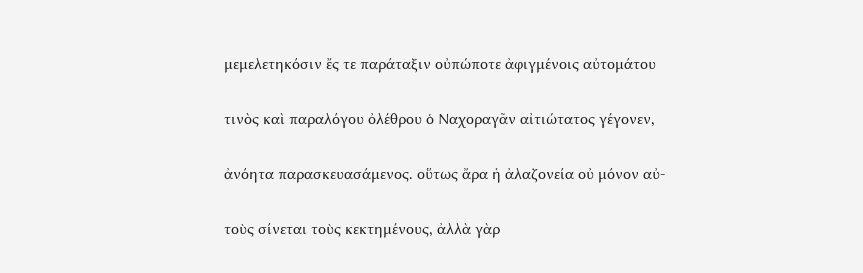μεμελετηκόσιν ἔς τε παράταξιν οὐπώποτε ἀφιγμένοις αὐτομάτου

τινὸς καὶ παραλόγου ὀλέθρου ὁ Ναχοραγᾶν αἰτιώτατος γέγονεν,

ἀνόητα παρασκευασάμενος. οὕτως ἄρα ἡ ἀλαζονεία οὐ μόνον αὐ-

τοὺς σίνεται τοὺς κεκτημένους, ἀλλὰ γὰρ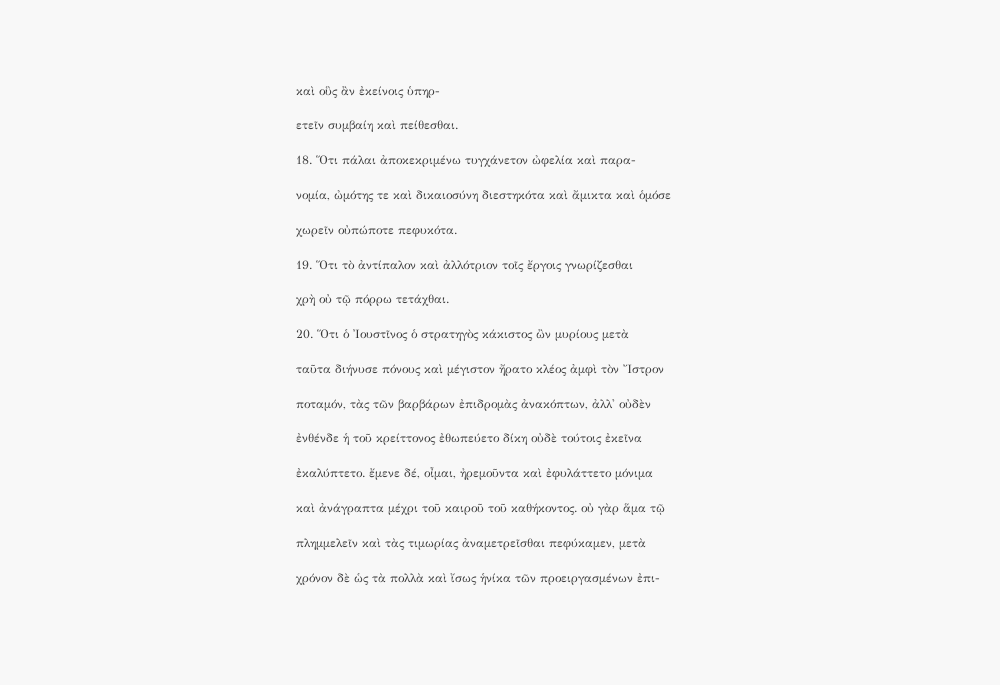καὶ οὓς ἂν ἐκείνοις ὑπηρ-

ετεῖν συμβαίη καὶ πείθεσθαι.

18. Ὅτι πάλαι ἀποκεκριμένω τυγχάνετον ὠφελία καὶ παρα-

νομία, ὠμότης τε καὶ δικαιοσύνη διεστηκότα καὶ ἄμικτα καὶ ὁμόσε

χωρεῖν οὐπώποτε πεφυκότα.

19. Ὅτι τὸ ἀντίπαλον καὶ ἀλλότριον τοῖς ἔργοις γνωρίζεσθαι

χρὴ οὐ τῷ πόρρω τετάχθαι.

20. Ὅτι ὁ Ἰουστῖνος ὁ στρατηγὸς κάκιστος ὢν μυρίους μετὰ

ταῦτα διήνυσε πόνους καὶ μέγιστον ἤρατο κλέος ἀμφὶ τὸν Ἴστρον

ποταμόν, τὰς τῶν βαρβάρων ἐπιδρομὰς ἀνακόπτων, ἀλλ' οὐδὲν

ἐνθένδε ἡ τοῦ κρείττονος ἐθωπεύετο δίκη οὐδὲ τούτοις ἐκεῖνα

ἐκαλύπτετο. ἔμενε δέ, οἶμαι, ἠρεμοῦντα καὶ ἐφυλάττετο μόνιμα

καὶ ἀνάγραπτα μέχρι τοῦ καιροῦ τοῦ καθήκοντος. οὐ γὰρ ἅμα τῷ

πλημμελεῖν καὶ τὰς τιμωρίας ἀναμετρεῖσθαι πεφύκαμεν, μετὰ

χρόνον δὲ ὡς τὰ πολλὰ καὶ ἴσως ἡνίκα τῶν προειργασμένων ἐπι-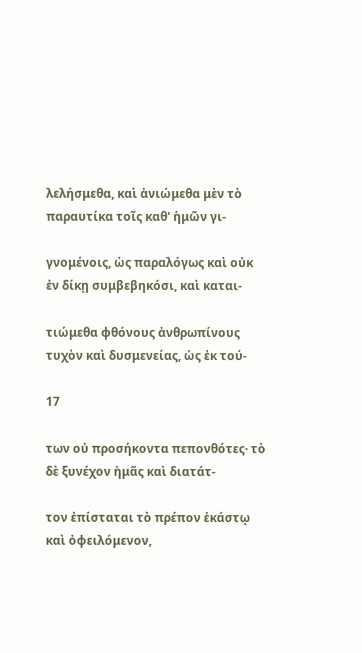λελήσμεθα, καὶ ἀνιώμεθα μὲν τὸ παραυτίκα τοῖς καθ' ἡμῶν γι-

γνομένοις, ὡς παραλόγως καὶ οὐκ ἐν δίκῃ συμβεβηκόσι, καὶ καται-

τιώμεθα φθόνους ἀνθρωπίνους τυχὸν καὶ δυσμενείας, ὡς ἐκ τού-

17

των οὐ προσήκοντα πεπονθότες· τὸ δὲ ξυνέχον ἡμᾶς καὶ διατάτ-

τον ἐπίσταται τὸ πρέπον ἑκάστῳ καὶ ὀφειλόμενον,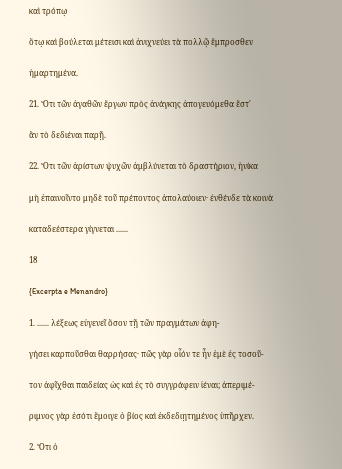καὶ τρόπῳ

ὅτῳ καὶ βούλεται μέτεισι καὶ ἀνιχνεύει τὰ πολλῷ ἔμπροσθεν

ἡμαρτημένα.

21. Ὅτι τῶν ἀγαθῶν ἔργων πρὸς ἀνάγκης ἀπογευόμεθα ἔστ'

ἂν τὸ δεδιέναι παρῇ.

22. Ὅτι τῶν ἀρίστων ψυχῶν ἀμβλύνεται τὸ δραστήριον, ἡνίκα

μὴ ἐπαινοῖντο μηδὲ τοῦ πρέποντος ἀπολαύοιεν· ἐνθένδε τὰ κοινὰ

καταδεέστερα γίγνεται ......

18

{Excerpta e Menandro}

1. ...... λέξεως εὐγενεῖ ὅσον τῇ τῶν πραγμάτων ἀφη-

γήσει καρποῦσθαι θαρρήσας· πῶς γὰρ οἷόν τε ἦν ἐμὲ ἐς τοσοῦ-

τον ἀφῖχθαι παιδείας ὡς καὶ ἐς τὸ συγγράφειν ἰέναι; ἀπεριμέ-

ριμνος γὰρ ἐσότι ἔμοιγε ὁ βίος καὶ ἐκδεδιῃτημένος ὑπῆρχεν.

2. Ὅτι ὁ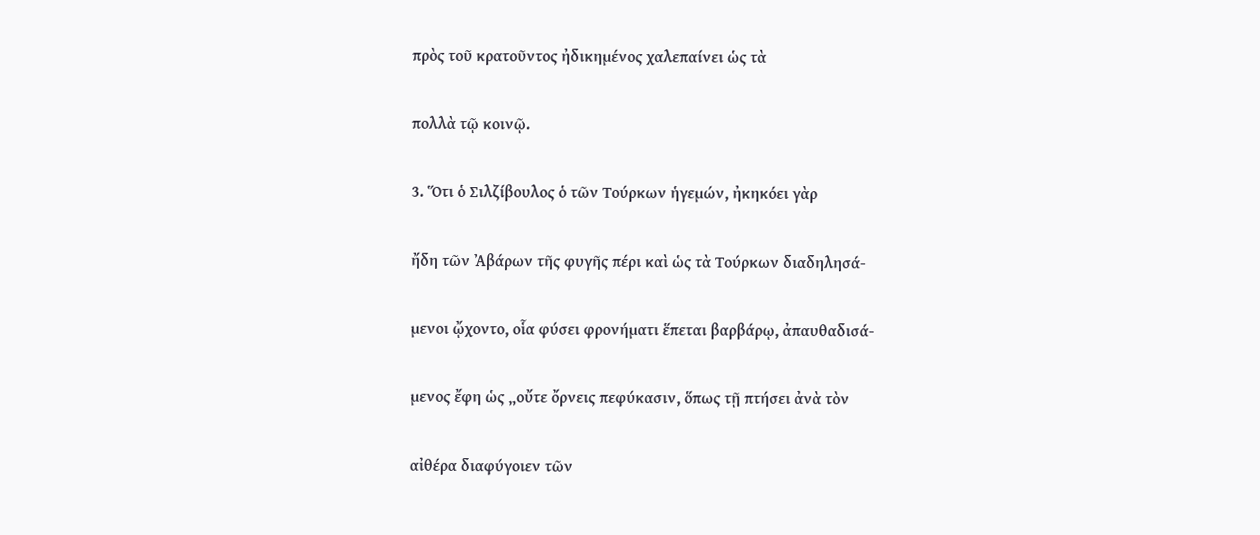πρὸς τοῦ κρατοῦντος ἠδικημένος χαλεπαίνει ὡς τὰ

πολλὰ τῷ κοινῷ.

3. Ὅτι ὁ Σιλζίβουλος ὁ τῶν Τούρκων ἡγεμών, ἠκηκόει γὰρ

ἤδη τῶν Ἀβάρων τῆς φυγῆς πέρι καὶ ὡς τὰ Τούρκων διαδηλησά-

μενοι ᾤχοντο, οἷα φύσει φρονήματι ἕπεται βαρβάρῳ, ἀπαυθαδισά-

μενος ἔφη ὡς „οὔτε ὄρνεις πεφύκασιν, ὅπως τῇ πτήσει ἀνὰ τὸν

αἰθέρα διαφύγοιεν τῶν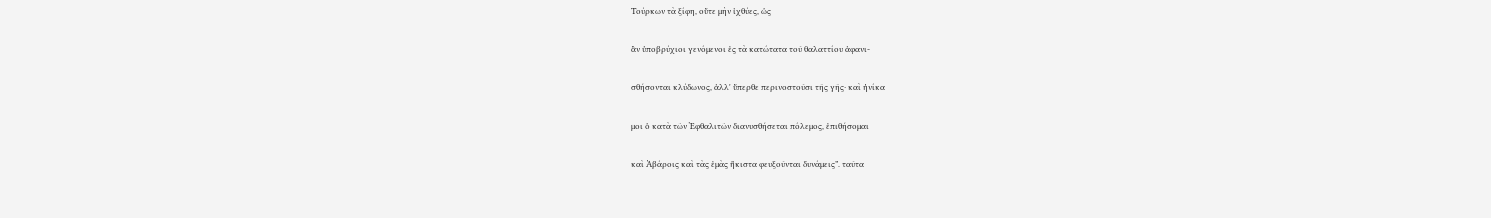Τούρκων τὰ ξίφη, οὔτε μὴν ἰχθύες, ὡς

ἂν ὑποβρύχιοι γενόμενοι ἐς τὰ κατώτατα τοῦ θαλαττίου ἀφανι-

σθήσονται κλύδωνος, ἀλλ' ὕπερθε περινοστοῦσι τῆς γῆς· καὶ ἡνίκα

μοι ὁ κατὰ τῶν Ἐφθαλιτῶν διανυσθήσεται πόλεμος, ἐπιθήσομαι

καὶ Ἀβάροις καὶ τὰς ἐμὰς ἥκιστα φευξοῦνται δυνάμεις”. ταῦτα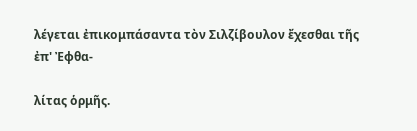λέγεται ἐπικομπάσαντα τὸν Σιλζίβουλον ἔχεσθαι τῆς ἐπ' Ἐφθα-

λίτας ὁρμῆς.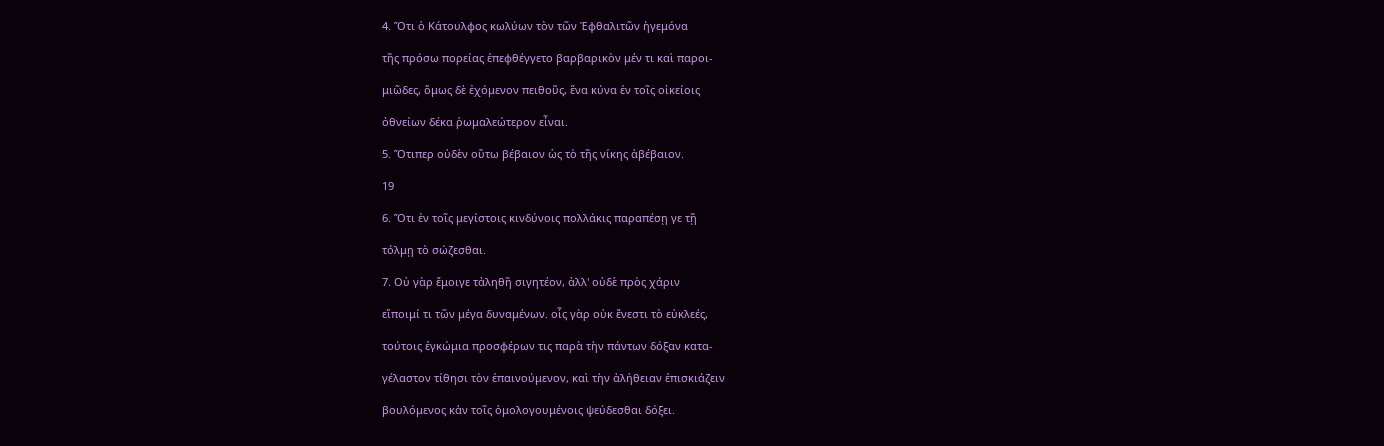4. Ὅτι ὁ Κάτουλφος κωλύων τὸν τῶν Ἐφθαλιτῶν ἡγεμόνα

τῆς πρόσω πορείας ἐπεφθέγγετο βαρβαρικὸν μέν τι καὶ παροι-

μιῶδες, ὅμως δὲ ἐχόμενον πειθοῦς, ἕνα κύνα ἐν τοῖς οἰκείοις

ὀθνείων δέκα ῥωμαλεώτερον εἶναι.

5. Ὅτιπερ οὐδὲν οὕτω βέβαιον ὡς τὸ τῆς νίκης ἀβέβαιον.

19

6. Ὅτι ἐν τοῖς μεγίστοις κινδύνοις πολλάκις παραπέσῃ γε τῇ

τόλμῃ τὸ σώζεσθαι.

7. Οὐ γὰρ ἔμοιγε τἀληθῆ σιγητέον, ἀλλ' οὐδὲ πρὸς χάριν

εἴποιμί τι τῶν μέγα δυναμένων. οἷς γὰρ οὐκ ἔνεστι τὸ εὐκλεές,

τούτοις ἐγκώμια προσφέρων τις παρὰ τὴν πάντων δόξαν κατα-

γέλαστον τίθησι τὸν ἐπαινούμενον, καὶ τὴν ἀλήθειαν ἐπισκιάζειν

βουλόμενος κἀν τοῖς ὁμολογουμένοις ψεύδεσθαι δόξει.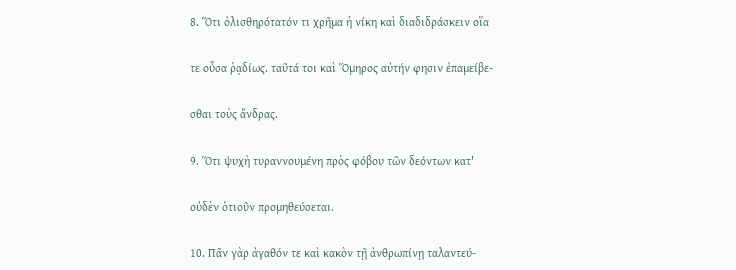8. Ὅτι ὀλισθηρότατόν τι χρῆμα ἡ νίκη καὶ διαδιδράσκειν οἵα

τε οὖσα ῥᾳδίως. ταῦτά τοι καὶ Ὅμηρος αὐτήν φησιν ἐπαμείβε-

σθαι τοὺς ἄνδρας.

9. Ὅτι ψυχὴ τυραννουμένη πρὸς φόβου τῶν δεόντων κατ'

οὐδὲν ὁτιοῦν προμηθεύσεται.

10. Πᾶν γὰρ ἀγαθόν τε καὶ κακὸν τῇ ἀνθρωπίνῃ ταλαντεύ-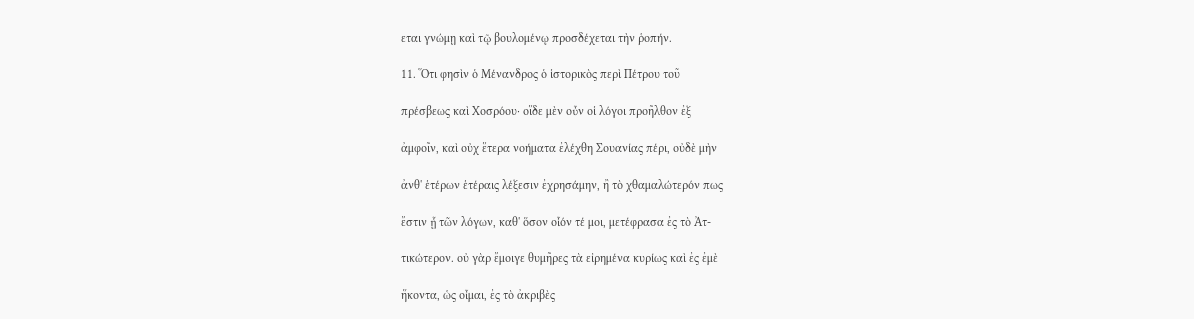εται γνώμῃ καὶ τῷ βουλομένῳ προσδέχεται τὴν ῥοπήν.

11. Ὅτι φησὶν ὁ Μένανδρος ὁ ἱστορικὸς περὶ Πέτρου τοῦ

πρέσβεως καὶ Χοσρόου· οἵδε μὲν οὖν οἱ λόγοι προῆλθον ἐξ

ἀμφοῖν, καὶ οὐχ ἕτερα νοήματα ἐλέχθη Σουανίας πέρι, οὐδὲ μὴν

ἀνθ' ἑτέρων ἑτέραις λέξεσιν ἐχρησάμην, ἢ τὸ χθαμαλώτερόν πως

ἔστιν ᾗ τῶν λόγων, καθ' ὅσον οἷόν τέ μοι, μετέφρασα ἐς τὸ Ἀτ-

τικώτερον. οὐ γὰρ ἔμοιγε θυμῆρες τὰ εἰρημένα κυρίως καὶ ἐς ἐμὲ

ἥκοντα, ὡς οἶμαι, ἐς τὸ ἀκριβὲς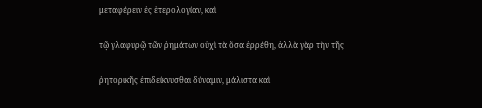μεταφέρειν ἐς ἑτερολογίαν, καὶ

τῷ γλαφυρῷ τῶν ῥημάτων οὐχὶ τὰ ὅσα ἐρρέθη, ἀλλὰ γὰρ τὴν τῆς

ῥητορικῆς ἐπιδείκνυσθαι δύναμιν, μάλιστα καὶ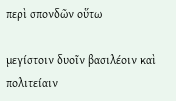περὶ σπονδῶν οὕτω

μεγίστοιν δυοῖν βασιλέοιν καὶ πολιτείαιν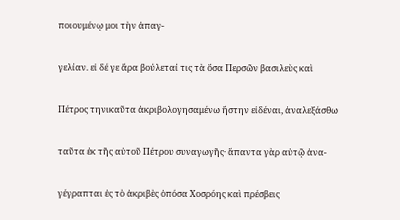ποιουμένῳ μοι τὴν ἀπαγ-

γελίαν. εἰ δέ γε ἄρα βούλεταί τις τὰ ὅσα Περσῶν βασιλεὺς καὶ

Πέτρος τηνικαῦτα ἀκριβολογησαμένω ἤστην εἰδέναι, ἀναλεξάσθω

ταῦτα ἐκ τῆς αὐτοῦ Πέτρου συναγωγῆς· ἅπαντα γὰρ αὐτῷ ἀνα-

γέγραπται ἐς τὸ ἀκριβὲς ὁπόσα Χοσρόης καὶ πρέσβεις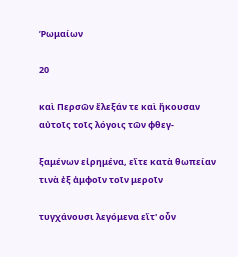Ῥωμαίων

20

καὶ Περσῶν ἔλεξάν τε καὶ ἤκουσαν αὐτοῖς τοῖς λόγοις τῶν φθεγ-

ξαμένων εἰρημένα, εἴτε κατὰ θωπείαν τινὰ ἐξ ἀμφοῖν τοῖν μεροῖν

τυγχάνουσι λεγόμενα εἴτ' οὖν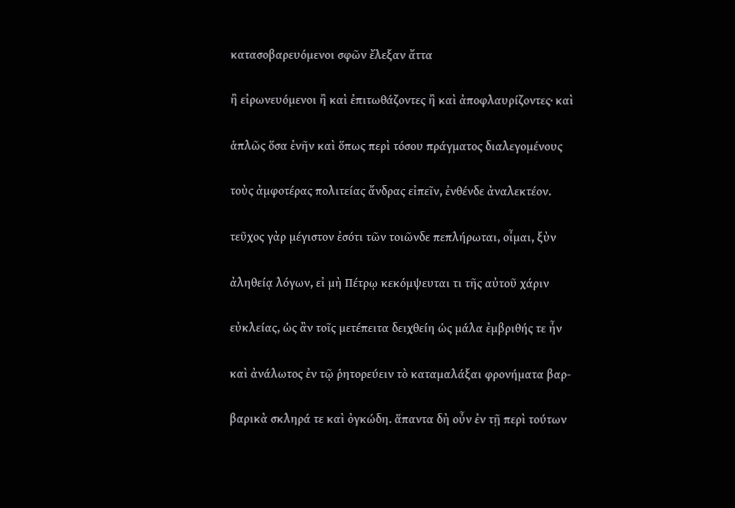κατασοβαρευόμενοι σφῶν ἔλεξαν ἄττα

ἢ εἰρωνευόμενοι ἢ καὶ ἐπιτωθάζοντες ἢ καὶ ἀποφλαυρίζοντες· καὶ

ἁπλῶς ὅσα ἐνῆν καὶ ὅπως περὶ τόσου πράγματος διαλεγομένους

τοὺς ἀμφοτέρας πολιτείας ἄνδρας εἰπεῖν, ἐνθένδε ἀναλεκτέον.

τεῦχος γὰρ μέγιστον ἐσότι τῶν τοιῶνδε πεπλήρωται, οἶμαι, ξὺν

ἀληθείᾳ λόγων, εἰ μὴ Πέτρῳ κεκόμψευται τι τῆς αὐτοῦ χάριν

εὐκλείας, ὡς ἂν τοῖς μετέπειτα δειχθείη ὡς μάλα ἐμβριθής τε ἦν

καὶ ἀνάλωτος ἐν τῷ ῥητορεύειν τὸ καταμαλάξαι φρονήματα βαρ-

βαρικὰ σκληρά τε καὶ ὀγκώδη. ἅπαντα δὴ οὖν ἐν τῇ περὶ τούτων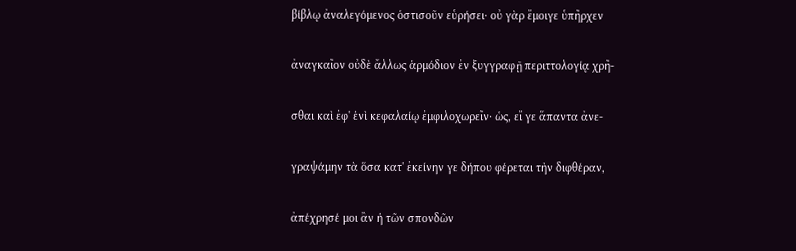βίβλῳ ἀναλεγόμενος ὁστισοῦν εὑρήσει· οὐ γὰρ ἔμοιγε ὑπῆρχεν

ἀναγκαῖον οὐδὲ ἄλλως ἁρμόδιον ἐν ξυγγραφῇ περιττολογίᾳ χρῆ-

σθαι καὶ ἐφ' ἑνὶ κεφαλαίῳ ἐμφιλοχωρεῖν· ὡς, εἴ γε ἅπαντα ἀνε-

γραψάμην τὰ ὅσα κατ' ἐκείνην γε δήπου φέρεται τὴν διφθέραν,

ἀπέχρησέ μοι ἂν ἡ τῶν σπονδῶν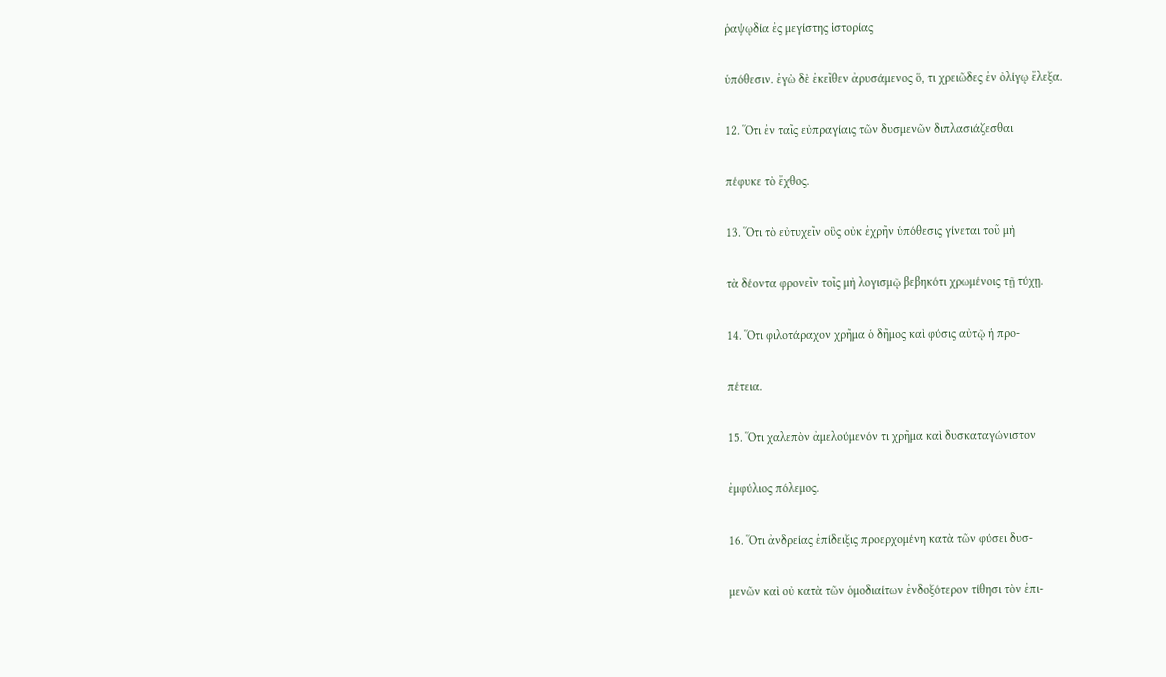ῥαψῳδία ἐς μεγίστης ἱστορίας

ὑπόθεσιν. ἐγὼ δὲ ἐκεῖθεν ἀρυσάμενος ὅ, τι χρειῶδες ἐν ὀλίγῳ ἔλεξα.

12. Ὅτι ἐν ταῖς εὐπραγίαις τῶν δυσμενῶν διπλασιάζεσθαι

πέφυκε τὸ ἔχθος.

13. Ὅτι τὸ εὐτυχεῖν οὓς οὐκ ἐχρῆν ὑπόθεσις γίνεται τοῦ μὴ

τὰ δέοντα φρονεῖν τοῖς μὴ λογισμῷ βεβηκότι χρωμένοις τῇ τύχῃ.

14. Ὅτι φιλοτάραχον χρῆμα ὁ δῆμος καὶ φύσις αὐτῷ ἡ προ-

πέτεια.

15. Ὅτι χαλεπὸν ἀμελούμενόν τι χρῆμα καὶ δυσκαταγώνιστον

ἐμφύλιος πόλεμος.

16. Ὅτι ἀνδρείας ἐπίδειξις προερχομένη κατὰ τῶν φύσει δυσ-

μενῶν καὶ οὐ κατὰ τῶν ὁμοδιαίτων ἐνδοξότερον τίθησι τὸν ἐπι-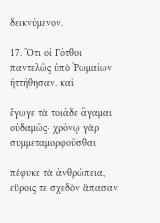δεικνύμενον.

17. Ὅτι οἱ Γότθοι παντελῶς ὑπὸ Ῥωμαίων ἡττήθησαν. καὶ

ἔγωγε τὰ τοιάδε ἄγαμαι οὐδαμῶς· χρόνῳ γὰρ συμμεταμορφοῦσθαι

πέφυκε τὰ ἀνθρώπεια, εὕροις τε σχεδὸν ἅπασαν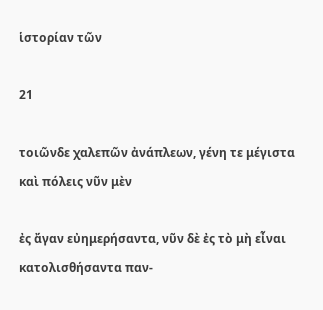ἱστορίαν τῶν

21

τοιῶνδε χαλεπῶν ἀνάπλεων, γένη τε μέγιστα καὶ πόλεις νῦν μὲν

ἐς ἄγαν εὐημερήσαντα, νῦν δὲ ἐς τὸ μὴ εἶναι κατολισθήσαντα παν-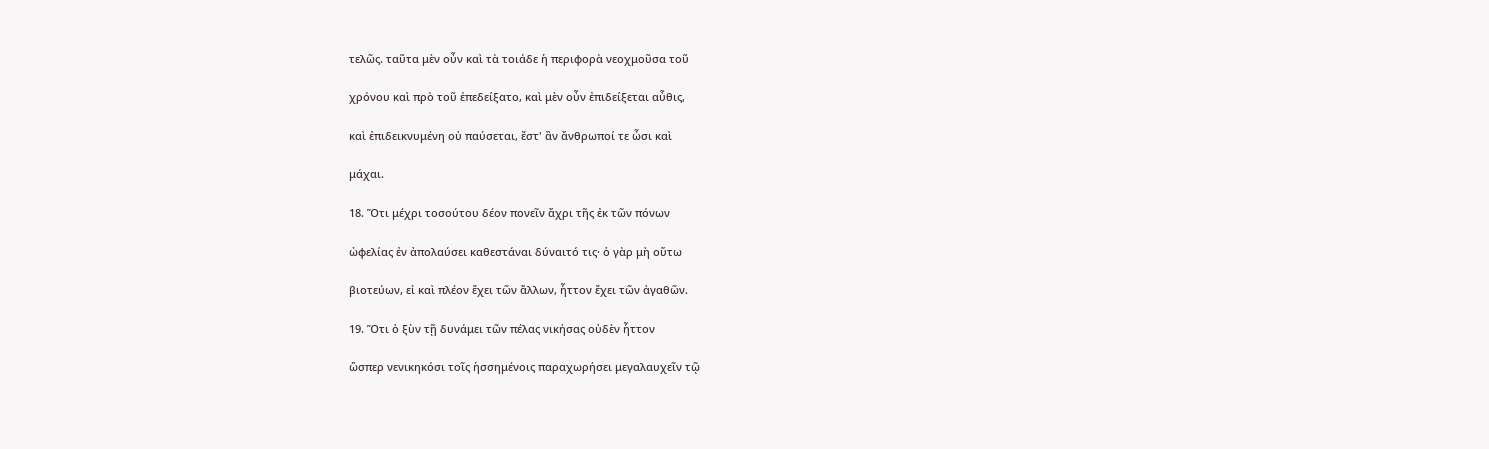τελῶς. ταῦτα μὲν οὖν καὶ τὰ τοιάδε ἡ περιφορὰ νεοχμοῦσα τοῦ

χρόνου καὶ πρὸ τοῦ ἐπεδείξατο, καὶ μὲν οὖν ἐπιδείξεται αὖθις,

καὶ ἐπιδεικνυμένη οὐ παύσεται, ἔστ' ἂν ἄνθρωποί τε ὦσι καὶ

μάχαι.

18. Ὅτι μέχρι τοσούτου δέον πονεῖν ἄχρι τῆς ἐκ τῶν πόνων

ὠφελίας ἐν ἀπολαύσει καθεστάναι δύναιτό τις· ὁ γὰρ μὴ οὕτω

βιοτεύων, εἰ καὶ πλέον ἔχει τῶν ἄλλων, ἧττον ἔχει τῶν ἀγαθῶν.

19. Ὅτι ὁ ξὺν τῇ δυνάμει τῶν πέλας νικήσας οὐδὲν ἧττον

ὥσπερ νενικηκόσι τοῖς ἡσσημένοις παραχωρήσει μεγαλαυχεῖν τῷ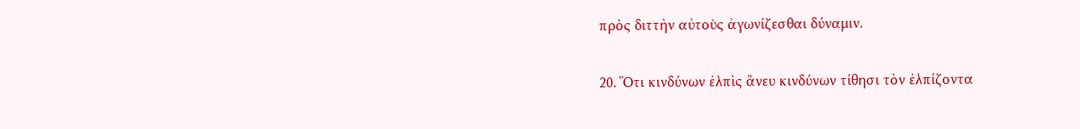πρὸς διττὴν αὐτοὺς ἀγωνίζεσθαι δύναμιν.

20. Ὅτι κινδύνων ἐλπὶς ἄνευ κινδύνων τίθησι τὸν ἐλπίζοντα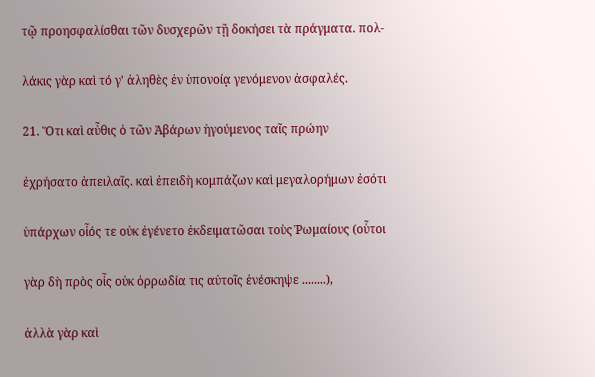τῷ προησφαλίσθαι τῶν δυσχερῶν τῇ δοκήσει τὰ πράγματα. πολ-

λάκις γὰρ καὶ τό γ' ἀληθὲς ἐν ὑπονοίᾳ γενόμενον ἀσφαλές.

21. Ὅτι καὶ αὖθις ὁ τῶν Ἀβάρων ἡγούμενος ταῖς πρώην

ἐχρήσατο ἀπειλαῖς. καὶ ἐπειδὴ κομπάζων καὶ μεγαλορήμων ἐσότι

ὑπάρχων οἷός τε οὐκ ἐγένετο ἐκδειματῶσαι τοὺς Ῥωμαίους (οὗτοι

γὰρ δὴ πρὸς οἷς οὐκ ὀρρωδία τις αὐτοῖς ἐνέσκηψε ........),

ἀλλὰ γὰρ καὶ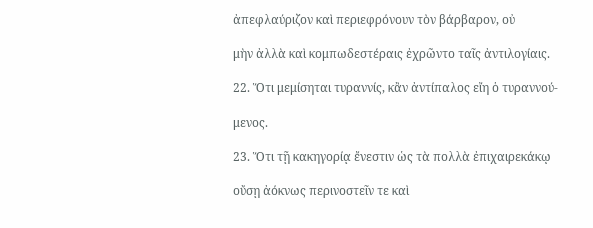ἀπεφλαύριζον καὶ περιεφρόνουν τὸν βάρβαρον, οὐ

μὴν ἀλλὰ καὶ κομπωδεστέραις ἐχρῶντο ταῖς ἀντιλογίαις.

22. Ὅτι μεμίσηται τυραννίς, κἂν ἀντίπαλος εἴη ὁ τυραννού-

μενος.

23. Ὅτι τῇ κακηγορίᾳ ἔνεστιν ὡς τὰ πολλὰ ἐπιχαιρεκάκῳ

οὔσῃ ἀόκνως περινοστεῖν τε καὶ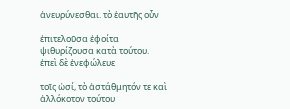ἀνευρύνεσθαι. τὸ ἑαυτῆς οὖν

ἐπιτελοῦσα ἐφοίτα ψιθυρίζουσα κατὰ τούτου. ἐπεὶ δὲ ἐνεφώλευε

τοῖς ὠσί, τὸ ἀστάθμητόν τε καὶ ἀλλόκοτον τούτου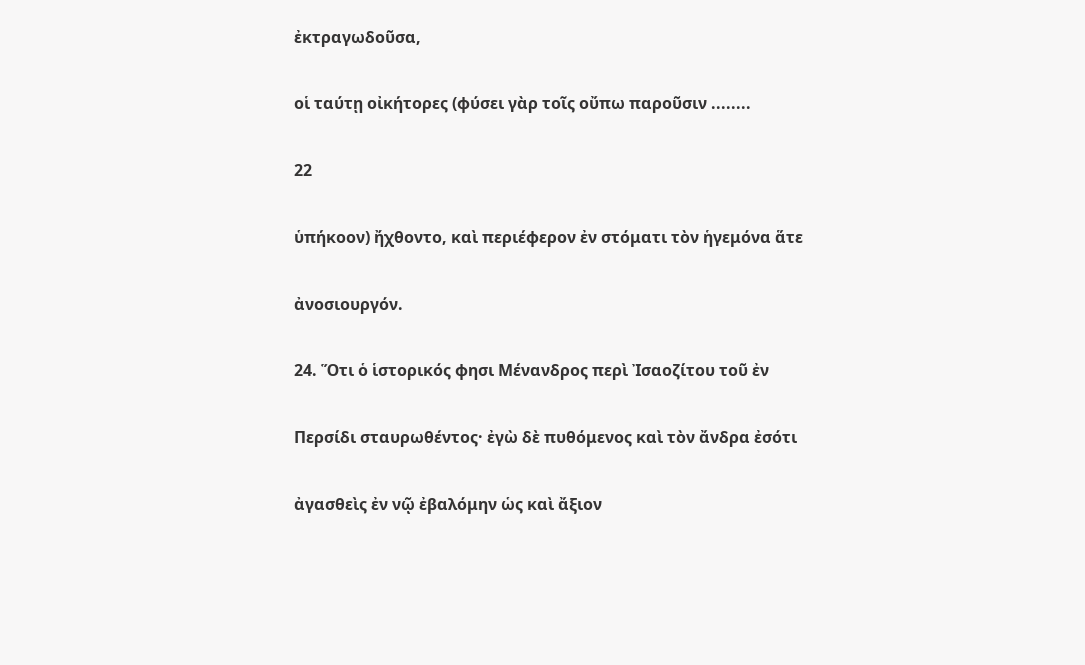ἐκτραγωδοῦσα,

οἱ ταύτῃ οἰκήτορες (φύσει γὰρ τοῖς οὔπω παροῦσιν ........

22

ὑπήκοον) ἤχθοντο, καὶ περιέφερον ἐν στόματι τὸν ἡγεμόνα ἅτε

ἀνοσιουργόν.

24. Ὅτι ὁ ἱστορικός φησι Μένανδρος περὶ Ἰσαοζίτου τοῦ ἐν

Περσίδι σταυρωθέντος· ἐγὼ δὲ πυθόμενος καὶ τὸν ἄνδρα ἐσότι

ἀγασθεὶς ἐν νῷ ἐβαλόμην ὡς καὶ ἄξιον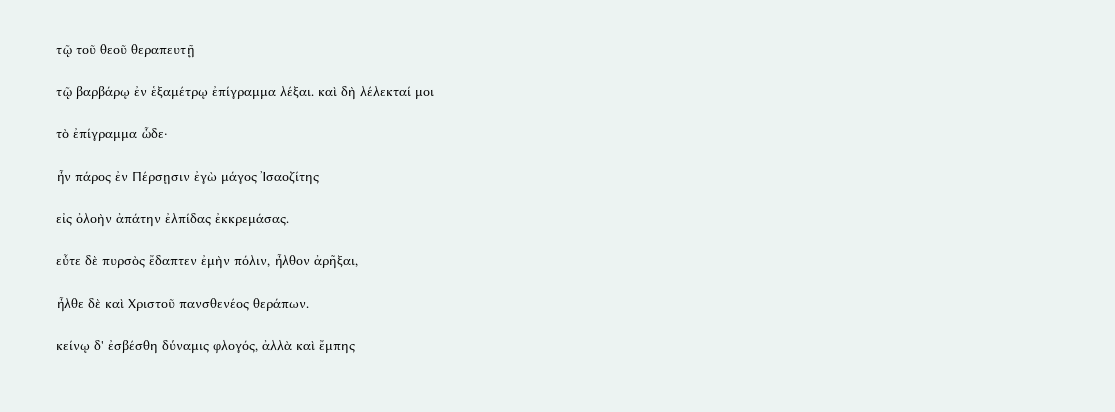τῷ τοῦ θεοῦ θεραπευτῇ

τῷ βαρβάρῳ ἐν ἑξαμέτρῳ ἐπίγραμμα λέξαι. καὶ δὴ λέλεκταί μοι

τὸ ἐπίγραμμα ὧδε·

ἦν πάρος ἐν Πέρσῃσιν ἐγὼ μάγος Ἰσαοζίτης

εἰς ὀλοὴν ἀπάτην ἐλπίδας ἐκκρεμάσας.

εὖτε δὲ πυρσὸς ἔδαπτεν ἐμὴν πόλιν, ἦλθον ἀρῆξαι,

ἦλθε δὲ καὶ Χριστοῦ πανσθενέος θεράπων.

κείνῳ δ' ἐσβέσθη δύναμις φλογός, ἀλλὰ καὶ ἔμπης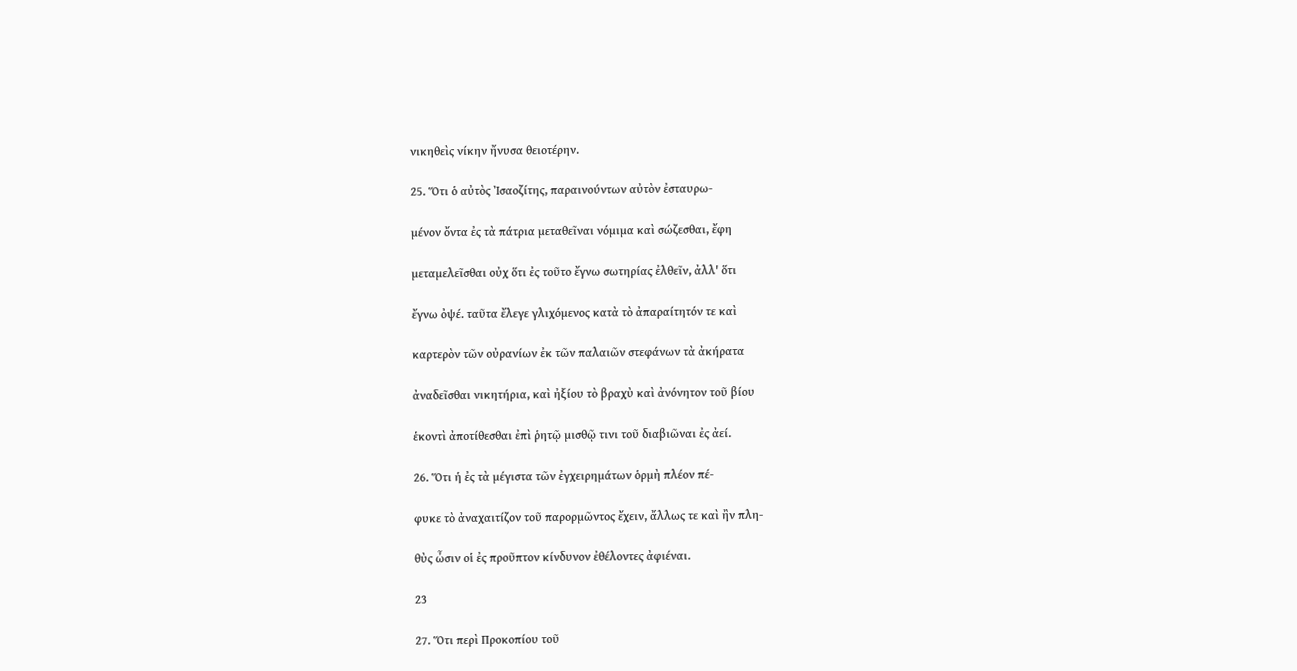νικηθεὶς νίκην ἤνυσα θειοτέρην.

25. Ὅτι ὁ αὐτὸς Ἰσαοζίτης, παραινούντων αὐτὸν ἐσταυρω-

μένον ὄντα ἐς τὰ πάτρια μεταθεῖναι νόμιμα καὶ σώζεσθαι, ἔφη

μεταμελεῖσθαι οὐχ ὅτι ἐς τοῦτο ἔγνω σωτηρίας ἐλθεῖν, ἀλλ' ὅτι

ἔγνω ὀψέ. ταῦτα ἔλεγε γλιχόμενος κατὰ τὸ ἀπαραίτητόν τε καὶ

καρτερὸν τῶν οὐρανίων ἐκ τῶν παλαιῶν στεφάνων τὰ ἀκήρατα

ἀναδεῖσθαι νικητήρια, καὶ ἠξίου τὸ βραχὺ καὶ ἀνόνητον τοῦ βίου

ἑκοντὶ ἀποτίθεσθαι ἐπὶ ῥητῷ μισθῷ τινι τοῦ διαβιῶναι ἐς ἀεί.

26. Ὅτι ἡ ἐς τὰ μέγιστα τῶν ἐγχειρημάτων ὁρμὴ πλέον πέ-

φυκε τὸ ἀναχαιτίζον τοῦ παρορμῶντος ἔχειν, ἄλλως τε καὶ ἢν πλη-

θὺς ὦσιν οἱ ἐς προῦπτον κίνδυνον ἐθέλοντες ἀφιέναι.

23

27. Ὅτι περὶ Προκοπίου τοῦ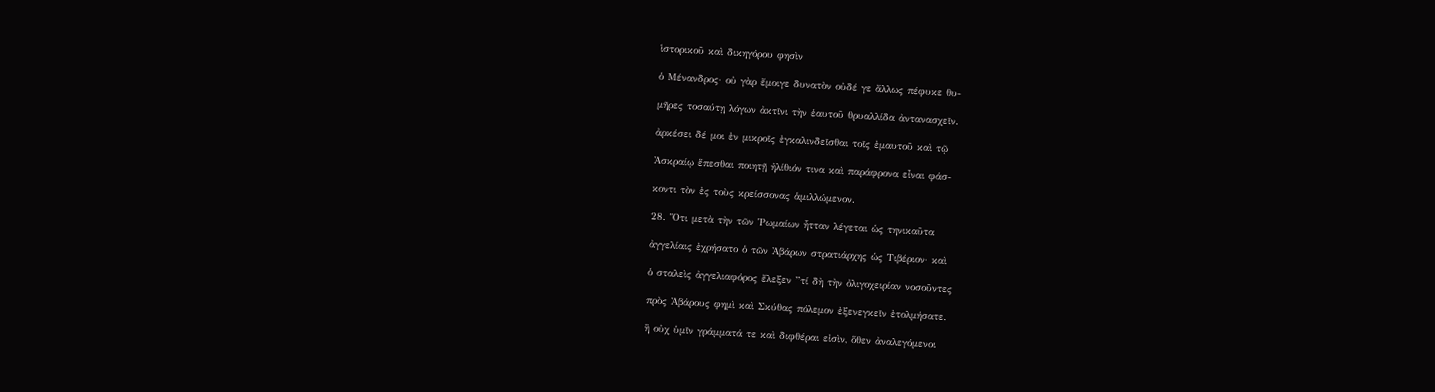ἱστορικοῦ καὶ δικηγόρου φησὶν

ὁ Μένανδρος· οὐ γὰρ ἔμοιγε δυνατὸν οὐδέ γε ἄλλως πέφυκε θυ-

μῆρες τοσαύτῃ λόγων ἀκτῖνι τὴν ἑαυτοῦ θρυαλλίδα ἀντανασχεῖν.

ἀρκέσει δέ μοι ἐν μικροῖς ἐγκαλινδεῖσθαι τοῖς ἐμαυτοῦ καὶ τῷ

Ἀσκραίῳ ἕπεσθαι ποιητῇ ἠλίθιόν τινα καὶ παράφρονα εἶναι φάσ-

κοντι τὸν ἐς τοὺς κρείσσονας ἁμιλλώμενον.

28. Ὅτι μετὰ τὴν τῶν Ῥωμαίων ἧτταν λέγεται ὡς τηνικαῦτα

ἀγγελίαις ἐχρήσατο ὁ τῶν Ἀβάρων στρατιάρχης ὡς Τιβέριον· καὶ

ὁ σταλεὶς ἀγγελιαφόρος ἔλεξεν ”τί δὴ τὴν ὀλιγοχειρίαν νοσοῦντες

πρὸς Ἀβάρους φημὶ καὶ Σκύθας πόλεμον ἐξενεγκεῖν ἐτολμήσατε.

ἢ οὐχ ὑμῖν γράμματά τε καὶ διφθέραι εἰσὶν, ὅθεν ἀναλεγόμενοι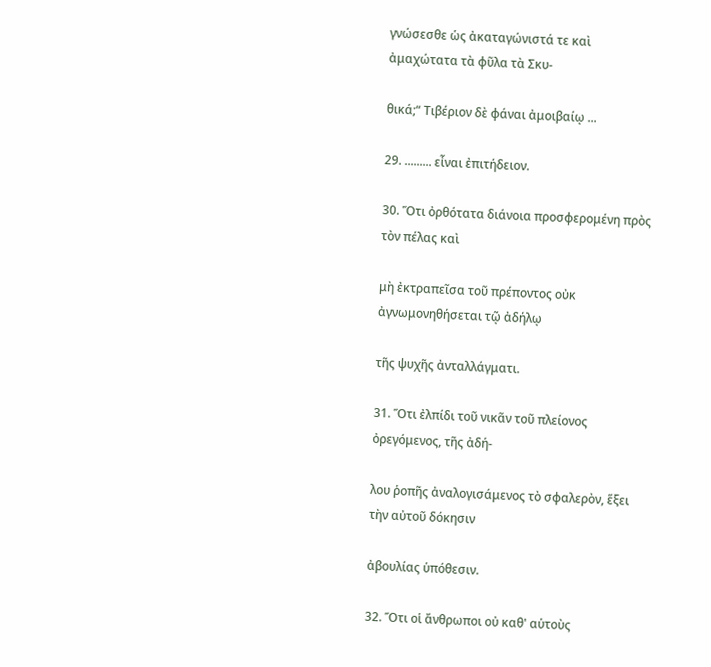γνώσεσθε ὡς ἀκαταγώνιστά τε καὶ ἀμαχώτατα τὰ φῦλα τὰ Σκυ-

θικά;“ Τιβέριον δὲ φάναι ἀμοιβαίῳ ...

29. ......... εἶναι ἐπιτήδειον.

30. Ὅτι ὀρθότατα διάνοια προσφερομένη πρὸς τὸν πέλας καὶ

μὴ ἐκτραπεῖσα τοῦ πρέποντος οὐκ ἀγνωμονηθήσεται τῷ ἀδήλῳ

τῆς ψυχῆς ἀνταλλάγματι.

31. Ὅτι ἐλπίδι τοῦ νικᾶν τοῦ πλείονος ὀρεγόμενος, τῆς ἀδή-

λου ῥοπῆς ἀναλογισάμενος τὸ σφαλερὸν, ἕξει τὴν αὐτοῦ δόκησιν

ἀβουλίας ὑπόθεσιν.

32. Ὅτι οἱ ἄνθρωποι οὐ καθ' αὑτοὺς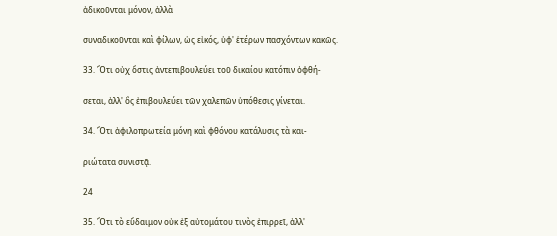ἀδικοῦνται μόνον, ἀλλὰ

συναδικοῦνται καὶ φίλων, ὡς εἰκός, ὑφ' ἑτέρων πασχόντων κακῶς.

33. Ὅτι οὐχ ὅστις ἀντεπιβουλεύει τοῦ δικαίου κατόπιν ὀφθή-

σεται, ἀλλ' ὃς ἐπιβουλεύει τῶν χαλεπῶν ὑπόθεσις γίνεται.

34. Ὅτι ἀφιλοπρωτεία μόνη καὶ φθόνου κατάλυσις τὰ και-

ριώτατα συνιστᾷ.

24

35. Ὅτι τὸ εὔδαιμον οὐκ ἐξ αὐτομάτου τινὸς ἐπιρρεῖ, ἀλλ'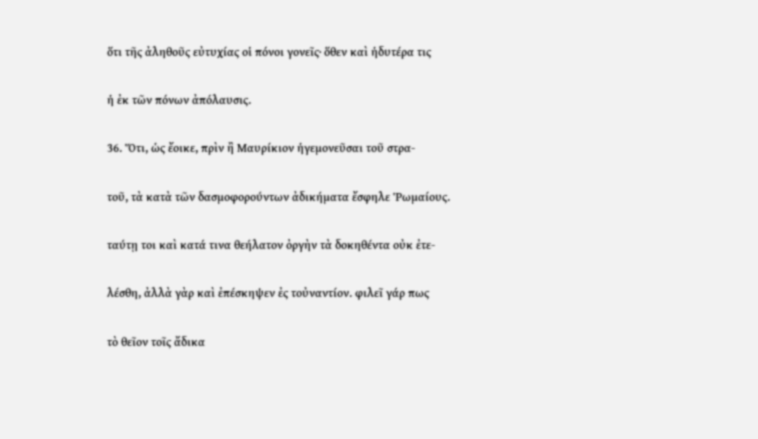ὅτι τῆς ἀληθοῦς εὐτυχίας οἱ πόνοι γονεῖς· ὅθεν καὶ ἡδυτέρα τις

ἡ ἐκ τῶν πόνων ἀπόλαυσις.

36. Ὅτι, ὡς ἔοικε, πρὶν ἢ Μαυρίκιον ἡγεμονεῦσαι τοῦ στρα-

τοῦ, τὰ κατὰ τῶν δασμοφορούντων ἀδικήματα ἔσφηλε Ῥωμαίους.

ταύτῃ τοι καὶ κατά τινα θεήλατον ὀργὴν τὰ δοκηθέντα οὐκ ἐτε-

λέσθη, ἀλλὰ γὰρ καὶ ἐπέσκηψεν ἐς τοὐναντίον. φιλεῖ γάρ πως

τὸ θεῖον τοῖς ἄδικα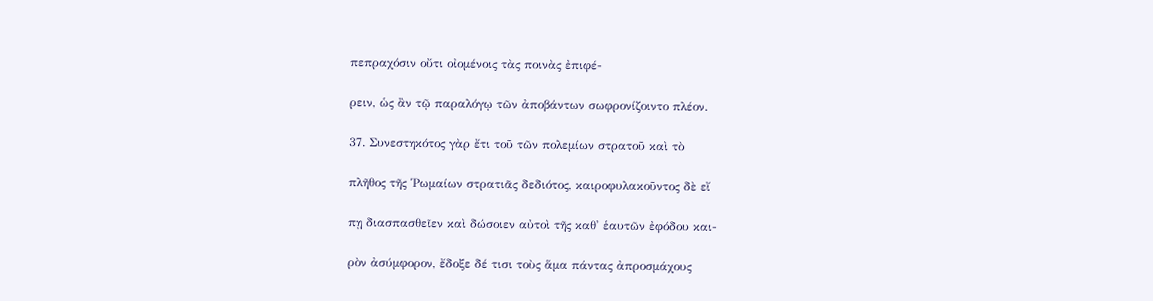πεπραχόσιν οὔτι οἰομένοις τὰς ποινὰς ἐπιφέ-

ρειν, ὡς ἂν τῷ παραλόγῳ τῶν ἀποβάντων σωφρονίζοιντο πλέον.

37. Συνεστηκότος γὰρ ἔτι τοῦ τῶν πολεμίων στρατοῦ καὶ τὸ

πλῆθος τῆς Ῥωμαίων στρατιᾶς δεδιότος, καιροφυλακοῦντος δὲ εἴ

πῃ διασπασθεῖεν καὶ δώσοιεν αὐτοὶ τῆς καθ' ἑαυτῶν ἐφόδου και-

ρὸν ἀσύμφορον, ἔδοξε δέ τισι τοὺς ἅμα πάντας ἀπροσμάχους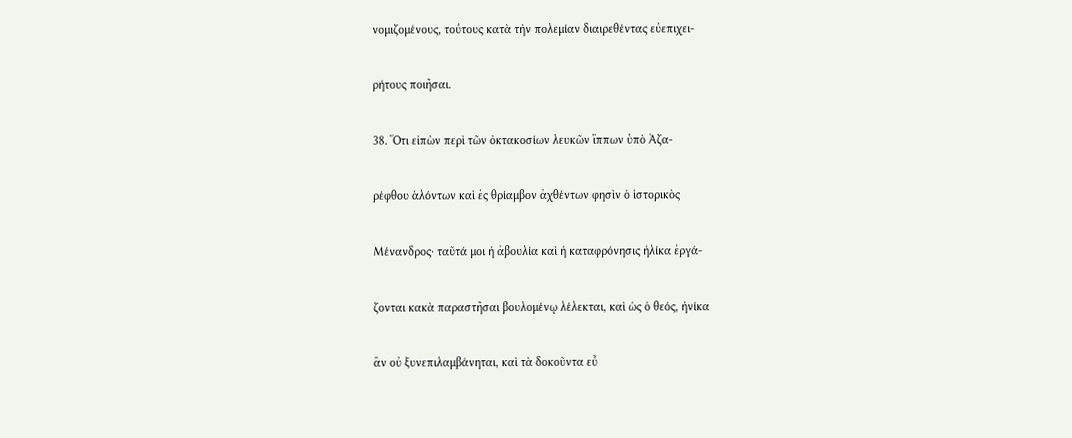νομιζομένους, τούτους κατὰ τὴν πολεμίαν διαιρεθέντας εὐεπιχει-

ρήτους ποιῆσαι.

38. Ὅτι εἰπὼν περὶ τῶν ὀκτακοσίων λευκῶν ἵππων ὑπὸ Ἀζα-

ρέφθου ἁλόντων καὶ ἐς θρίαμβον ἀχθέντων φησὶν ὁ ἱστορικὸς

Μένανδρος· ταῦτά μοι ἡ ἀβουλία καὶ ἡ καταφρόνησις ἡλίκα ἐργά-

ζονται κακὰ παραστῆσαι βουλομένῳ λέλεκται, καὶ ὡς ὁ θεός, ἡνίκα

ἂν οὐ ξυνεπιλαμβάνηται, καὶ τὰ δοκοῦντα εὖ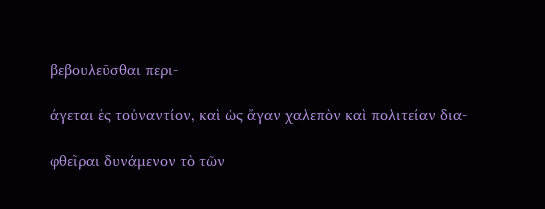βεβουλεῦσθαι περι-

άγεται ἐς τοὐναντίον, καὶ ὡς ἄγαν χαλεπὸν καὶ πολιτείαν δια-

φθεῖραι δυνάμενον τὸ τῶν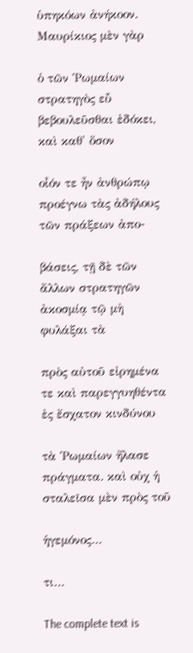ὑπηκόων ἀνήκοον. Μαυρίκιος μὲν γὰρ

ὁ τῶν Ῥωμαίων στρατηγὸς εὖ βεβουλεῦσθαι ἐδόκει, καὶ καθ' ὅσον

οἷόν τε ἦν ἀνθρώπῳ προέγνω τὰς ἀδήλους τῶν πράξεων ἀπο-

βάσεις, τῇ δὲ τῶν ἄλλων στρατηγῶν ἀκοσμίᾳ τῷ μὴ φυλάξαι τὰ

πρὸς αὐτοῦ εἰρημένα τε καὶ παρεγγυηθέντα ἐς ἔσχατον κινδύνου

τὰ Ῥωμαίων ἤλασε πράγματα. καὶ οὐχ ἡ σταλεῖσα μὲν πρὸς τοῦ

ἡγεμόνος…

τι…

The complete text is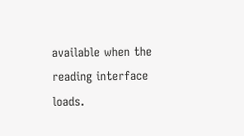available when the reading interface loads.